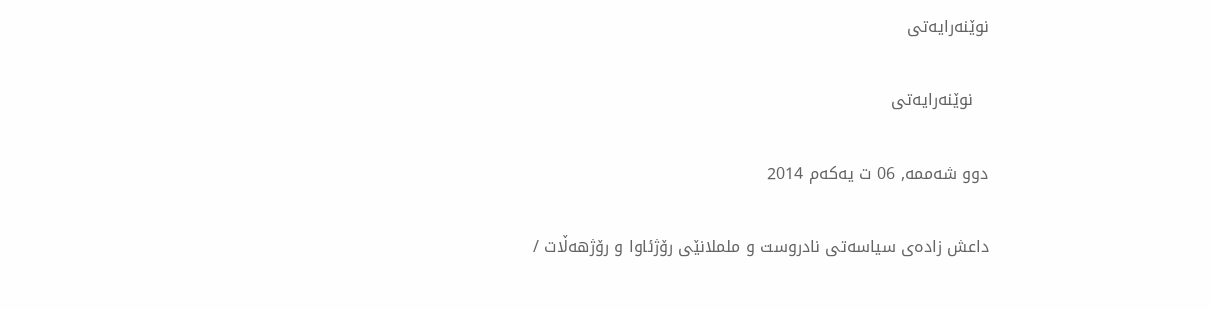نوێنەرایەتی

   نوێنەرایەتی

دوو شەممە, 06 ت یەکەم 2014

داعش زاده‌ی سیاسه‌تی نادروست و ململانێی رۆژئاوا و رۆژهه‌ڵات /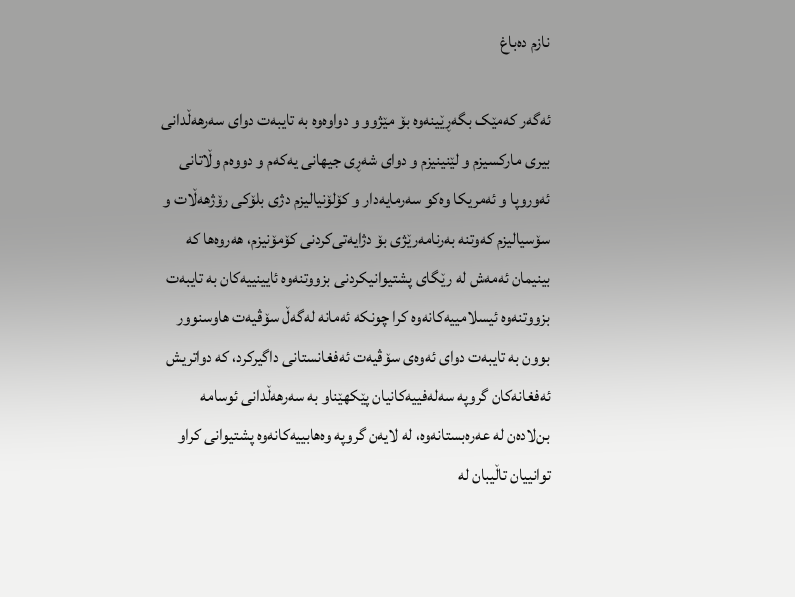نازم ده‌باغ

ئه‌گه‌ر که‌مێک بگه‌ڕێینه‌وه بۆ مێژوو و دواوه‌وه به‌ تایبه‌ت دوای سه‌رهه‌ڵدانی بیری مارکسیزم و لێنینیزم و دوای شه‌ڕی جیهانی یه‌که‌م و دووه‌م وڵاتانی ئه‌وروپا و ئه‌مریکا وه‌کو سه‌رمایه‌دار و کۆلۆنیالیزم دژی بلۆکی رۆژهه‌ڵات و سۆسیالیزم که‌وتنه‌ به‌رنامه‌رێژی بۆ دژایه‌تی‌کردنی کۆمۆنیزم، هه‌روه‌ها که‌ بینیمان ئه‌مه‌ش له‌ رێگای پشتیوانیکردنی بزووتنه‌وه‌ ئایینییه‌کان به‌ تایبه‌ت بزووتنه‌وه‌ ئیسلامییه‌کانه‌وه‌ کرا چونکه‌ ئه‌مانه‌ له‌گه‌ڵ سۆڤیه‌ت هاوسنوور بوون به‌ تایبه‌ت دوای ئه‌وه‌ی سۆڤیه‌ت ئه‌فغانستانی داگیرکرد، که‌ دواتریش ئه‌فغانه‌کان گروپه‌ سه‌له‌فییه‌کانیان پێکهێناو به‌ سه‌رهه‌ڵدانی ئوسامه‌ بن‌لاده‌ن له‌ عه‌ره‌بستانه‌وه‌، له‌ لایه‌ن گروپه‌ وه‌هابییه‌کانه‌وه‌ پشتیوانی کراو توانییان تاڵیبان له‌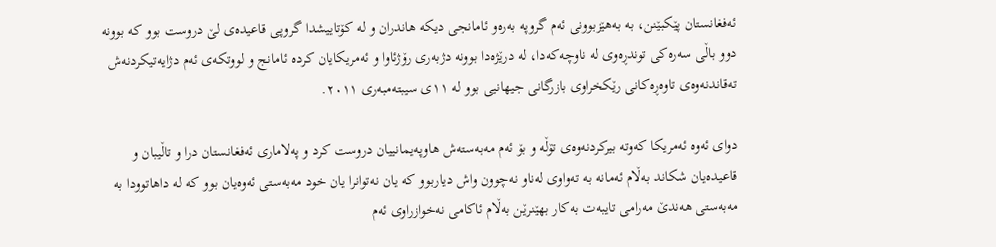ئه‌فغانستان پێکبێنن، به‌ به‌هێزبوونی ئه‌م گروپه‌ به‌ره‌و ئامانجی دیکه‌ هاندران و له‌ کۆتاییشدا گروپی قاعیده‌ی لێ دروست بوو که‌ بوونه‌ دوو باڵی سه‌ره‌کی توندڕه‌وی له‌ ناوچه‌که‌دا، له درێژه‌‌دا بوونه دژبه‌ری رۆژئاوا و ئه‌مریکایان کرده ئامانج و لووتکه‌ی ئه‌م دژایه‌تیکردنه‌ش ته‌قاندنه‌وه‌ی تاوه‌ڕه‌کانی رێکخراوی بازرگانی جیهانیی بوو له ١١ی سیبته‌مبه‌ری ٢٠١١.

دوای ئه‌وه‌ ئه‌مریکا که‌وته بیرکردنه‌وه‌ی تۆڵه و بۆ ئه‌م مه‌به‌سته‌ش هاوپه‌یمانییان دروست کرد و په‌لاماری ئه‌فغانستان درا و تاڵیبان و قاعیده‌یان شکاند به‌ڵام ئه‌مانه به ته‌واوی له‌ناو نه‌چوون واش دیاربوو که‌ یان نه‌توانرا یان خود مه‌به‌ستی ئه‌وه‌یان بوو که‌ له داهاتوودا به مه‌به‌ستی هه‌ندێ مه‌رامی تایبه‌ت به‌کار بهێنرێن به‌ڵام ئاکامی نه‌خوازراوی ئه‌م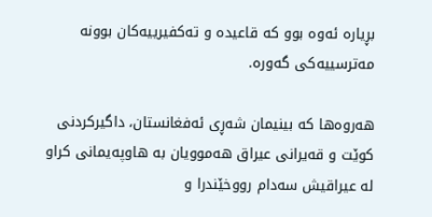بڕیاره ئه‌وه بوو که‌ قاعیده و ته‌کفیرییه‌کان بوونه مه‌ترسییه‌کی گه‌وره.

هه‌روه‌ها که‌ بینیمان شه‌ڕی ئه‌فغانستان، داگیرکردنی کوێت و قه‌یرانی عیراق هه‌موویان به هاوپه‌یمانی کراو له عیراقیش سه‌دام رووخێندرا و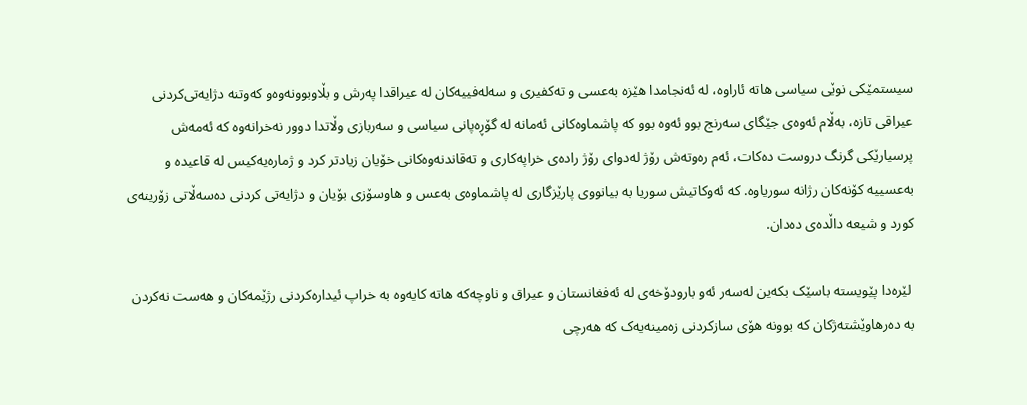سیستمێکی نوێی سیاسی هاته ئاراوه، له ئه‌نجامدا هێزه‌ به‌عسی و ته‌کفیری و سه‌له‌فییه‌کان له عیراقدا په‌رش و بڵاوبوونه‌وه‌و که‌وتنه دژایه‌تی‌کردنی عیراقی تازه، به‌ڵام ئه‌وه‌ی جێگای سه‌رنج بوو ئه‌وه‌ بوو که‌ پاشماوه‌کانی ئه‌مانه له گۆڕه‌پانی سیاسی و سه‌ربازی وڵاتدا دوور نه‌خرانه‌وه‌ که‌ ئه‌مه‌ش پرسیارێکی گرنگ دروست ده‌کات، ئه‌م ره‌وته‌ش رۆژ له‌دوای رۆژ راده‌ی خراپه‌کاری و ته‌قاندنه‌وه‌کانی خۆیان زیادتر کرد و ژماره‌یه‌کیس له قاعیده و به‌عسییه کۆنه‌کان رژانه سوریاوه. که‌ ئه‌وکاتیش سوریا به بیانووی پارێزگاری له پاشماوه‌ی به‌عس و هاوسۆزی بۆیان و دژایه‌تی کردنی ده‌سه‌ڵاتی زۆرینه‌ی کورد و شیعه داڵده‌ی ده‌دان.

 لێره‌دا پێویسته باسێک بکه‌ین له‌سه‌ر ئه‌و بارودۆخه‌ی له ئه‌فغانستان و عیراق و ناوچه‌که‌ هاته کایه‌وه به خراپ ئیداره‌کردنی رژێمه‌کان و هه‌ست نه‌کردن به ده‌رهاوێشته‌ژکان که‌ بوونه هۆی سازکردنی زه‌مینه‌یه‌ک که‌ هه‌رچی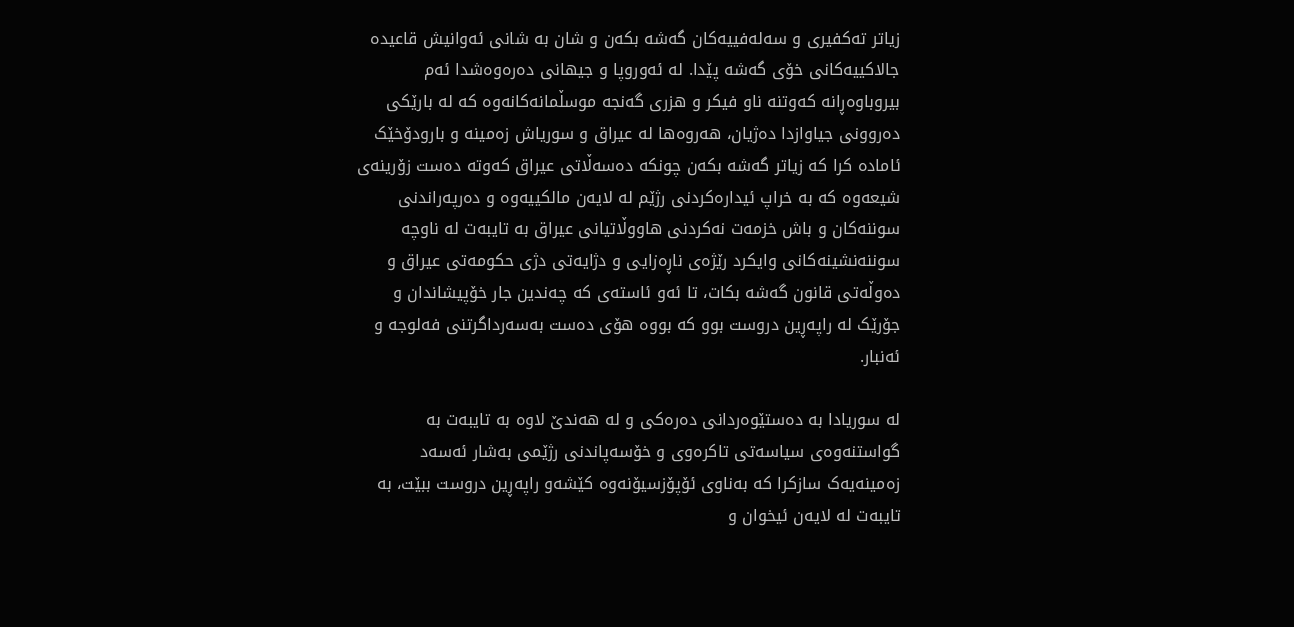زیاتر ته‌کفیری و سه‌له‌فییه‌کان گه‌شه بکه‌ن و شان به شانی ئه‌وانیش قاعیده جالاکییه‌کانی خۆی گه‌شه‌ پێدا. له ئه‌وروپا و جیهانی ده‌ره‌وه‌شدا ئه‌م بیروباوه‌ڕانه که‌وتنه ناو فیکر و هزری گه‌نجه موسڵمانه‌کانه‌وه که‌ له بارێکی ده‌روونی جیاوازدا ده‌ژیان، هه‌روه‌ها له عیراق و سوریاش زه‌مینه و بارودۆخێک ئاماده کرا که‌ زیاتر گه‌شه بکه‌ن چونکه‌ ده‌سه‌ڵاتی عیراق که‌وته ده‌ست زۆرینه‌ی شیعه‌وه که‌ به خراپ ئیداره‌کردنی رژێم له لایه‌ن مالکییه‌وه و ده‌رپه‌راندنی سوننه‌کان و باش خزمه‌ت نه‌کردنی هاووڵاتیانی عیراق به تایبه‌ت له ناوچه سوننه‌نشینه‌کانی وایکرد رێژه‌ی ناڕه‌زایی و دژایه‌تی دژی حکومه‌تی عیراق و ده‌وڵه‌تی قانون گه‌شه بکات، تا ئه‌و ئاسته‌ی که‌ چه‌ندین جار خۆپیشاندان و جۆرێک له راپه‌ڕین دروست بوو که‌ بووه هۆی ده‌ست به‌سه‌رداگرتنی فه‌لوجه و ئه‌نبار.

له سوریادا به ده‌ستێوه‌ردانی ده‌ره‌کی و له هه‌ندێ لاوه به تایبه‌ت به گواستنه‌وه‌ی سیاسه‌تی تاکره‌وی و خۆسه‌پاندنی رژێمی به‌شار ئه‌سه‌د زه‌مینه‌یه‌ک سازکرا که‌ به‌ناوی ئۆپۆزسیۆنه‌وه کێشه‌و راپه‌ڕین دروست ببێت، به تایبه‌ت له لایه‌ن ئیخوان و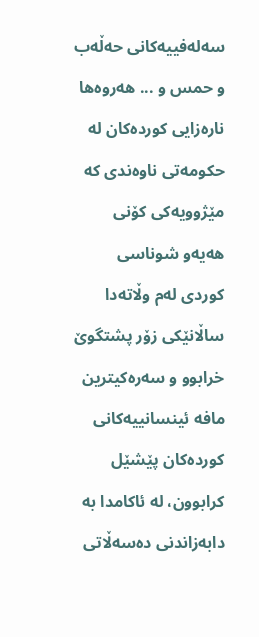سه‌له‌فییه‌کانی حه‌ڵه‌ب و حمس و ... هه‌روه‌ها ناره‌زایی کورده‌کان له حکومه‌تی ناوه‌ندی که‌ مێژوویه‌کی کۆنی هه‌یه‌و شوناسی کوردی له‌م وڵاته‌دا ساڵانێکی زۆر پشتگوێ خرابوو و سه‌ره‌کیترین مافه ئینسانییه‌کانی کورده‌کان پێشێل کرابوون، له ئاکامدا به دابه‌زاندنی ده‌سه‌ڵاتی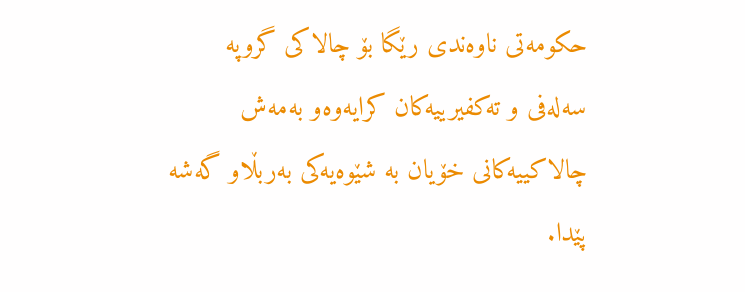حکومه‌تی ناوه‌ندی رێگا بۆ چالاکی گروپه‌ سه‌له‌فی و ته‌کفیرییه‌کان کرایه‌وه‌و به‌مه‌ش چالاکییه‌کانی خۆیان به شێوه‌یه‌کی به‌ربڵاو گه‌شه پێدا.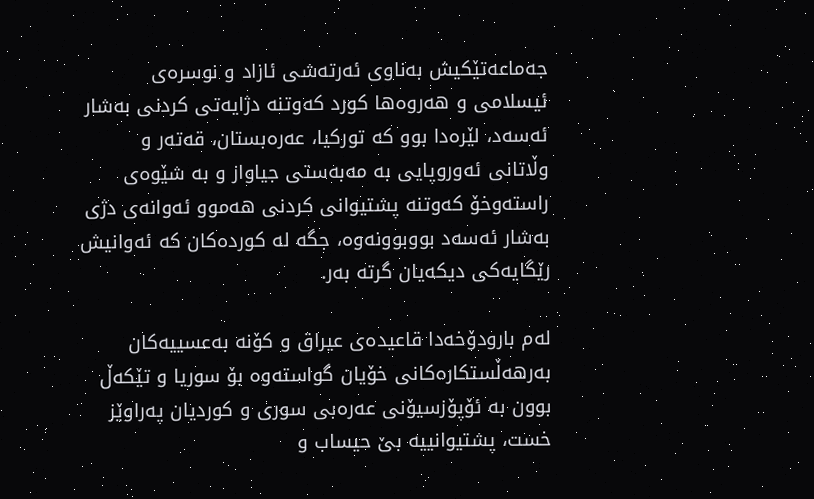جه‌ماعه‌تێکیش به‌ناوی ئه‌رته‌شی ئازاد و نوسره‌ی ئیسلامی و هه‌روه‌ها کورد که‌وتنه دژایه‌تی کردنی به‌شار ئه‌سه‌د، لێره‌دا بوو که‌ تورکیا، عه‌ره‌بستان، قه‌ته‌ر و وڵاتانی ئه‌وروپایی به مه‌به‌ستی جیاواز و به شێوه‌ی راسته‌وخۆ که‌وتنه پشتیوانی کردنی هه‌موو ئه‌وانه‌ی دژی به‌شار ئه‌سه‌د بووبوونه‌وه، جگه له کورده‌کان که‌ ئه‌وانیش رێگایه‌کی دیکه‌یان گرته به‌ر.

له‌م بارودۆخه‌دا قاعیده‌ی عیراق و کۆنه به‌عسییه‌کان به‌رهه‌ڵستکاره‌کانی خۆیان گواسته‌وه بۆ سوریا و تێکه‌ڵ بوون به ئۆپۆزسیۆنی عه‌ره‌بی سوری و کوردیان په‌راوێز خست، پشتیوانییه بێ حیساب و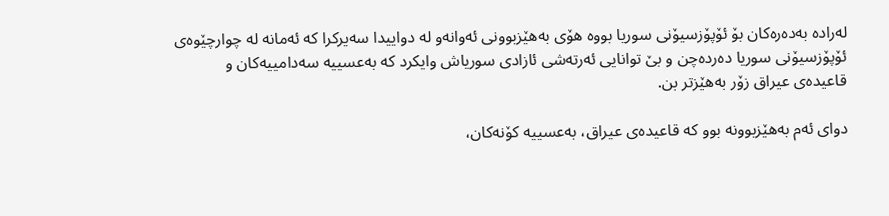له‌راده‌ به‌ده‌ره‌کان بۆ ئۆپۆزسیۆنی سوریا بووه هۆی به‌هێزبوونی ئه‌وانه‌و له دواییدا سه‌یرکرا که‌ ئه‌مانه له چوارچێوه‌ی ئۆپۆزسیۆنی سوریا ده‌رده‌چن و بێ توانایی ئه‌رته‌شی ئازادی سوریاش وایکرد که‌ به‌عسییه سه‌دامییه‌کان و قاعیده‌ی عیراق زۆر به‌هێزتر بن.

دوای ئه‌م به‌هێزبوونه بوو که‌ قاعیده‌ی عیراق، به‌عسییه کۆنه‌کان،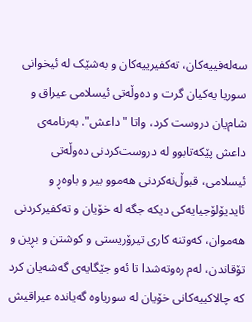سه‌له‌فییه‌کان، ته‌کفیرییه‌کان و به‌شێک له ئیخوانی سوریا یه‌کیان گرت و ده‌وڵه‌تی ئیسلامی عیراق و شام‌یان دروست کرد، واتا "داعش". به‌رنامه‌‌ی داعش پێکه‌تابوو له دروست‌کردنی ده‌وڵه‌تی ئیسلامی، قبوڵ‌نه‌کردنی هه‌موو بیر و باوه‌ڕ و ئایدیۆلۆجیایه‌کی دیکه‌ جگه له خۆیان و ته‌کفیرکردنی هه‌موان، که‌وتنه کاری تیرۆریستی و کوشتن و بڕین و تۆقاندن، له‌م ره‌وته‌شدا تا ئه‌و جێگایه‌ی گه‌شه‌یان کرد که‌ چالاکییه‌کانی خۆیان له سوریاوه‌ گه‌یانده عیراقیش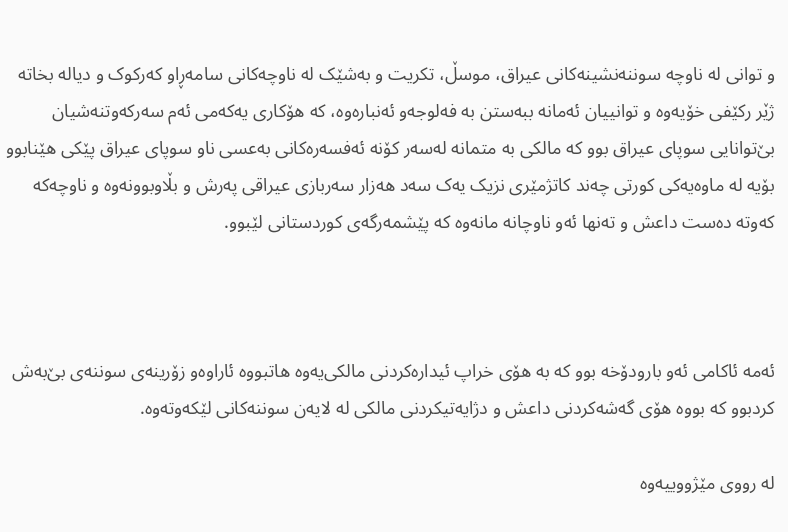و توانی له ناوچه سوننه‌نشینه‌کانی عیراق، موسڵ، تکریت و به‌شێک له ناوچه‌کانی سامه‌ڕاو که‌رکوک و دیاله بخاته ژێر رکێفی خۆیه‌وه و توانییان ئه‌مانه ببه‌ستن به فه‌لوجه‌و ئه‌نباره‌وه، که‌ هۆکاری یه‌که‌می ئه‌م سه‌رکه‌وتنه‌شیان بێ‌توانایی سوپای عیراق بوو که‌ مالکی به متمانه له‌سه‌ر کۆنه ئه‌فسه‌ره‌کانی به‌عسی ناو سوپای عیراق پێکی هێنابوو بۆیه له ماوه‌یه‌کی کورتی چه‌ند کاتژمێری نزیک یه‌ک سه‌د هه‌زار سه‌ربازی عیراقی په‌رش و بڵاوبوونه‌وه و ناوچه‌که‌ که‌وته ده‌ست داعش و ته‌نها ئه‌و ناوچانه مانه‌وه که‌ پێشمه‌رگه‌ی کوردستانی لێبوو.



ئه‌مه ئاکامی ئه‌و بارودۆخه بوو که‌ به هۆی خراپ ئیداره‌کردنی مالکی‌یه‌وه هاتبووه ئاراوه‌و زۆرینه‌ی سوننه‌ی بێ‌به‌ش کردبوو که‌ بووه هۆی گه‌شه‌کردنی داعش و دژایه‌تیکردنی مالکی له لایه‌ن سوننه‌کانی لێکه‌وته‌وه.

له رووی مێژووییه‌وه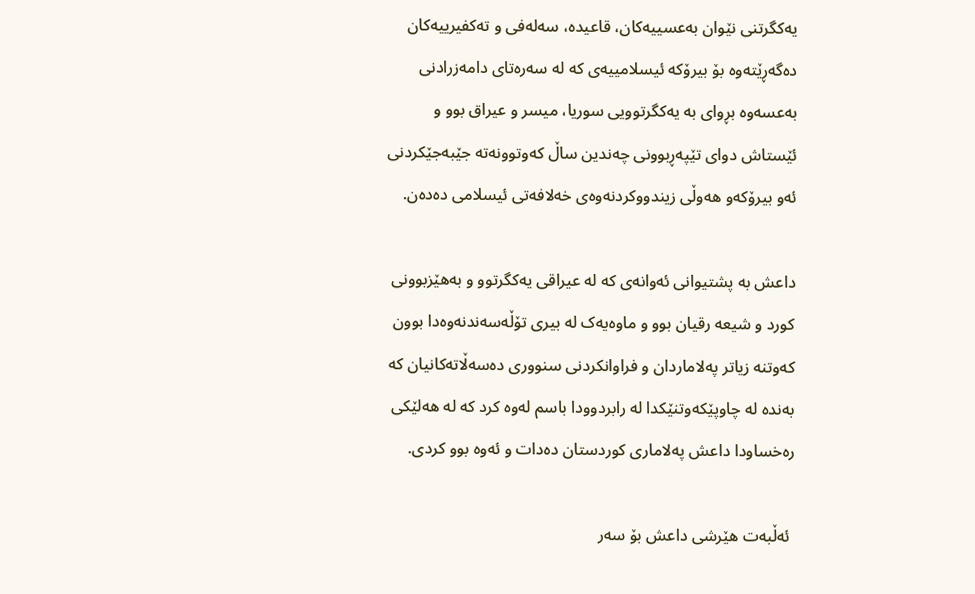یه‌کگرتنی نێوان به‌عسییه‌کان، قاعیده، سه‌له‌فی و ته‌کفیرییه‌کان ده‌گه‌ڕێته‌وه بۆ بیرۆکه‌ ئیسلامییه‌ی که‌ له سه‌ره‌تای دامه‌زرادنی به‌عسه‌وه بڕوای به یه‌کگرتوویی سوریا، میسر و عیراق بوو و ئێستاش دوای تێپه‌ڕبوونی چه‌ندین ساڵ که‌وتوونه‌ته جێبه‌جێکردنی ئه‌و بیرۆکه‌و هه‌وڵی زیندووکردنه‌وه‌ی خه‌لافه‌تی ئیسلامی ده‌ده‌ن.

داعش به پشتیوانی ئه‌وانه‌ی که‌ له عیراقی یه‌کگرتوو و به‌هێزبوونی کورد و شیعه رقیان بوو و ماوه‌یه‌ک له بیری تۆڵه‌سه‌ندنه‌وه‌دا بوون که‌وتنه زیاتر په‌لاماردان و فراوانکردنی سنووری ده‌سه‌ڵاته‌کانیان که‌ به‌نده له چاوپێکه‌وتنێکدا له رابردوودا باسم له‌وه کرد که‌ له هه‌لێکی ره‌خساودا داعش په‌لاماری کوردستان ده‌دات و ئه‌وه بوو کردی.

 ئه‌ڵبه‌ت هێرشی داعش بۆ سه‌ر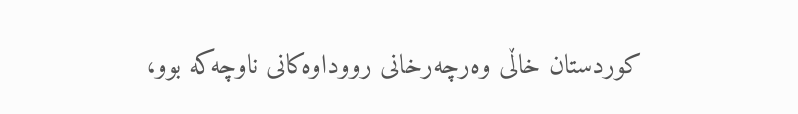کوردستان خاڵی وه‌رچه‌رخانی رووداوه‌کانی ناوچه‌که‌ بوو،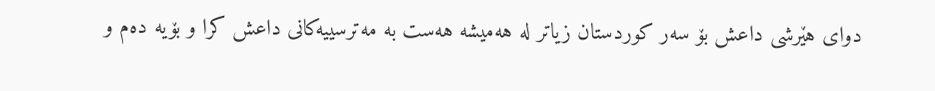دوای هێرشی داعش بۆ سه‌ر کوردستان زیاتر له هه‌میشه هه‌ست به مه‌ترسییه‌کانی داعش کرا و بۆیه ده‌م و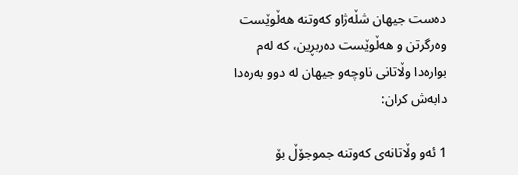ده‌ست جیهان شڵه‌ژاو که‌وتنه هه‌ڵوێست وه‌رگرتن و هه‌ڵوێست ده‌ربڕین، که‌ له‌م بواره‌دا وڵاتانی ناوچه‌و جیهان له دوو به‌ره‌دا دابه‌ش کران:

1 ئه‌و وڵاتانه‌ی که‌وتنه جموجۆڵ بۆ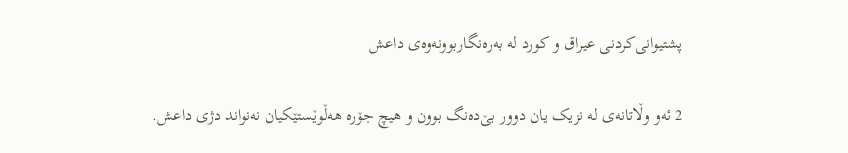پشتیوانی‌کردنی عیراق و کورد له به‌ره‌نگاربوونه‌وه‌ی داعش

2 ئه‌و وڵاتانه‌ی له نزیک یان دوور بێ‌ده‌نگ بوون و هیچ جۆره هه‌ڵوێستێکیان نه‌نواند دژی داعش.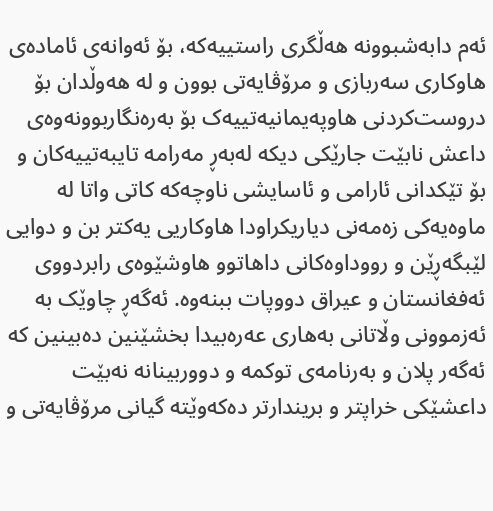ئه‌م دابه‌شبوونه هه‌ڵگری راستییه‌که‌، بۆ ئه‌وانه‌ی ئاماده‌ی هاوکاری سه‌ربازی و مرۆڤایه‌تی بوون و له هه‌وڵدان بۆ دروست‌کردنی هاوپه‌یمانیه‌تییه‌ک بۆ به‌ره‌نگاربوونه‌وه‌ی داعش نابێت جارێکی دیکه‌ له‌به‌ڕ مه‌رامه تایبه‌تییه‌کان و بۆ تێکدانی ئارامی و ئاسایشی ناوچه‌که‌ کاتی واتا له ماوه‌یه‌کی زه‌مه‌نی دیاریکراودا هاوکاریی یه‌کتر بن و دوایی لێبگه‌ڕێن و رووداوه‌کانی داهاتوو هاوشێوه‌ی رابردووی ئه‌فغانستان و عیراق دووپات ببنه‌وه. ئه‌گه‌ڕ چاوێک به ئه‌زموونی وڵاتانی به‌هاری عه‌ره‌بیدا بخشێنین ده‌بینین که‌ ئه‌گه‌ر پلان و به‌رنامه‌ی توکمه و دووربینانه نه‌بێت داعشێکی خراپتر و بریندارتر ده‌که‌وێته گیانی مرۆڤایه‌تی و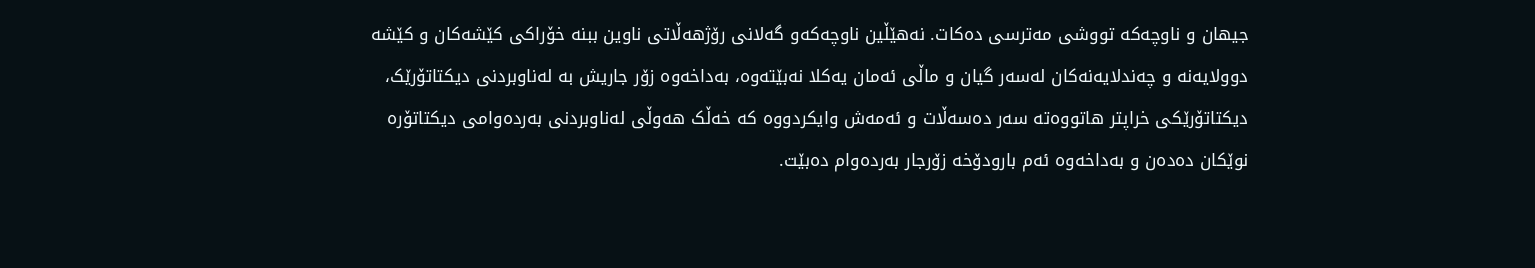جیهان و ناوچه‌که‌ تووشی مه‌ترسی ده‌کات. نه‌هێڵین ناوچه‌‌که‌و گه‌لانی رۆژهه‌ڵاتی ناوین ببنه خۆراکی کێشه‌کان و کێشه‌ دوولایه‌نه و چه‌ندلایه‌نه‌کان له‌سه‌ر گیان و ماڵی ئه‌مان یه‌کلا نه‌بێته‌وه، به‌داخه‌وه زۆر جاریش به له‌ناوبردنی دیکتاتۆرێک، دیکتاتۆرێکی خراپتر هاتووه‌ته سه‌ر ده‌سه‌ڵات و ئه‌مه‌ش وایکردووه که‌ خه‌ڵک هه‌وڵی له‌ناوبردنی به‌رده‌وامی دیکتاتۆره نوێکان ده‌ده‌ن و به‌داخه‌وه ئه‌م بارودۆخه‌ زۆرجار به‌رده‌وام ده‌بێت.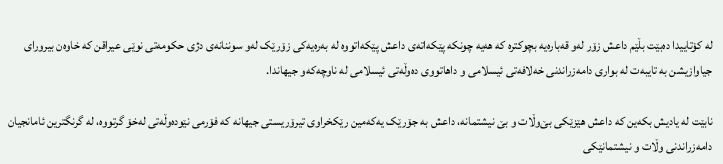له کۆتاییدا ده‌بێت بڵێم داعش زۆر له‌و قه‌باره‌یه بچوکتره که‌ هه‌یه چونکه‌ پێکه‌اته‌ی داعش پێکه‌اتووه له به‌ره‌یه‌کی زۆرێک له‌و سوننانه‌ی دژی حکومه‌تی نوێی عیراقن که‌ خاوه‌ن بیرورای جیاوازیشن به تایبه‌ت له بواری دامه‌زراندنی خه‌لافه‌تی ئیسلامی و داهاتووی ده‌وڵه‌تی ئیسلامی له ناوچه‌که‌و جیهاندا.

نابێت له یادیش بکه‌ین که‌ داعش هێزێکی بێ‌وڵات و بێ نیشتمانه، داعش به جۆرێک یه‌که‌مین رێکخراوی تیرۆریستی جیهانه که‌ فۆرمی نێوده‌وڵه‌تی له‌خۆ گرتووه، له گرنگترین ئامانجیان دامه‌زراندنی وڵات و نیشتمانێکی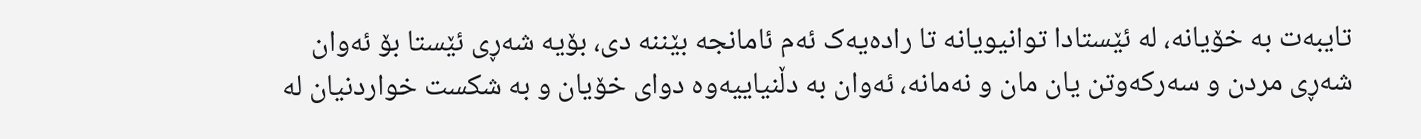تایبه‌ت به خۆیانه، له ئێستادا توانیویانه تا راده‌یه‌ک ئه‌م ئامانجه بێننه دی، بۆیه شه‌ڕی ئێستا بۆ ئه‌وان شه‌ڕی مردن و سه‌رکه‌وتن یان مان و نه‌مانه، ئه‌وان به دڵنیاییه‌وه دوای خۆیان و به شکست خواردنیان له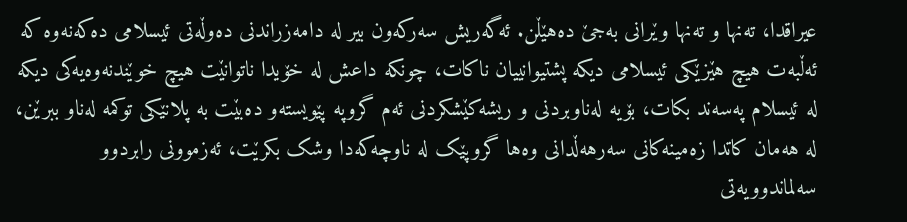عیراقدا، ته‌نها و ته‌نها وێرانی به‌جێ ده‌هێڵن. ئه‌گه‌ریش سه‌رکه‌ون بیر له دامه‌زراندنی ده‌وڵه‌تی ئیسلامی ده‌که‌نه‌وه که‌ ئه‌ڵبه‌ت هیچ هێزێکی ئیسلامی دیکه‌ پشتیوانییان ناکات، چونکه‌ داعش له خۆیدا ناتوانێت هیچ خوێندنه‌وه‌یه‌کی دیکه‌ له ئیسلام په‌سه‌ند بکات، بۆیه له‌ناوبردنی و ریشه‌کێشکردنی ئه‌م گروپه‌ پێویسته‌و ده‌بێت به پلانێکی توکمه له‌ناو ببرێن، له هه‌مان کاتدا زه‌مینه‌کانی سه‌رهه‌ڵدانی وه‌ها گروپێک له‌ ناوچه‌که‌دا وشک بکرێت، ئه‌زموونی رابردوو سه‌لماندوویه‌تی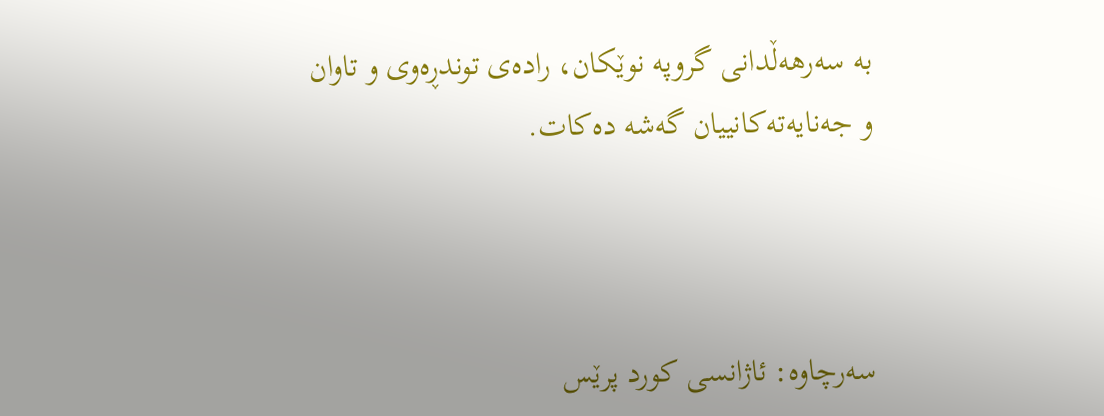به سه‌رهه‌ڵدانی گروپه‌ نوێکان، راده‌ی توندڕه‌وی و تاوان و جه‌نایه‌ته‌کانییان گه‌شه ده‌کات.



سه‌رچاوه: ئاژانسی کورد پرێس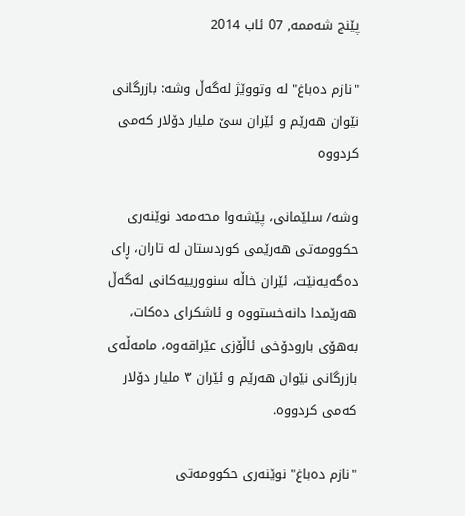پێنج شەممە, 07 ئاب 2014

"نازم دەباغ" لە وتووێژ لەگەڵ وشه: بازرگانی نێوان هەرێم و ئێران سێ ملیار دۆلار كەمی كردووە

وشە/ سلێمانی، پێشەوا محەمەد نوێنەری حكوومەتی هەرێمی كوردستان لە تاران، ڕای دەگەیەنێت، ئێران خاڵە سنوورییەكانی لەگەڵ هەرێمدا دانەخستووە و ئاشكرای دەكات، بەهۆی بارودۆخی ئاڵۆزی عێراقەوە، مامەڵەی بازرگانی نێوان هەرێم و ئێران ٣ ملیار دۆلار كەمی كردووە.

"نازم دەباغ" نوێنەری حكوومەتی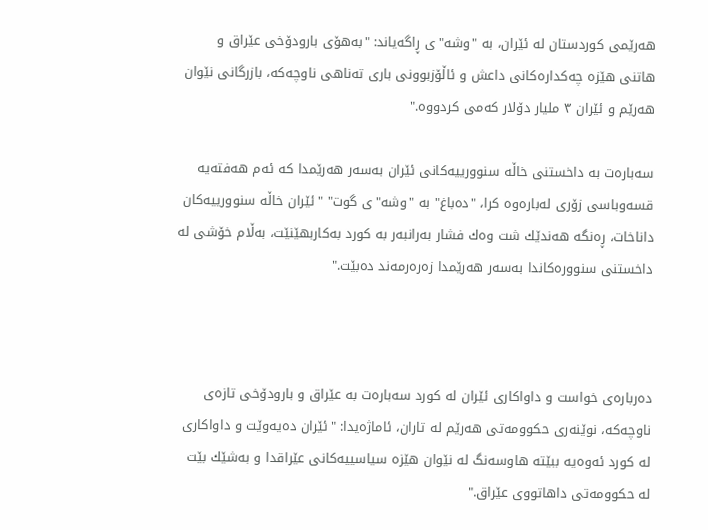هەرێمی كوردستان لە ئێران، بە "وشە"ی ڕاگەیاند: "بەهۆی بارودۆخی عێراق و هاتنی هێزە چەكدارەكانی داعش و ئاڵۆزبوونی باری تەناهی ناوچەكە، بازرگانی نێوان هەرێم و ئێران ٣ ملیار دۆلار كەمی كردووە."

سەبارەت بە داخستنی خاڵە سنوورییەكانی ئێران بەسەر هەرێمدا كە ئەم هەفتەیە قسەوباسی زۆری لەبارەوە كرا، "دەباغ" بە "وشە"ی گوت" "ئێران خاڵە سنوورییەكان داناخات، ڕەنگە هەندێك شت وەك فشار بەرانبەر بە كورد بەكاربهێنێت، بەڵام خۆشی لە داخستنی سنوورەكاندا بەسەر هەرێمدا زەرەرمەند دەبێت."



دەربارەی خواست و داواكاری ئێران لە كورد سەبارەت بە عێراق و بارودۆخی تازەی ناوچەكە، نوێنەری حكوومەتی هەرێم لە تاران، ئاماژەیدا: "ئێران دەیەوێت و داواكاری لە كورد ئەوەیە ببێتە هاوسەنگ لە نێوان هێزە سیاسییەكانی عێراقدا و بەشێك بێت لە حكوومەتی داهاتووی عێراق."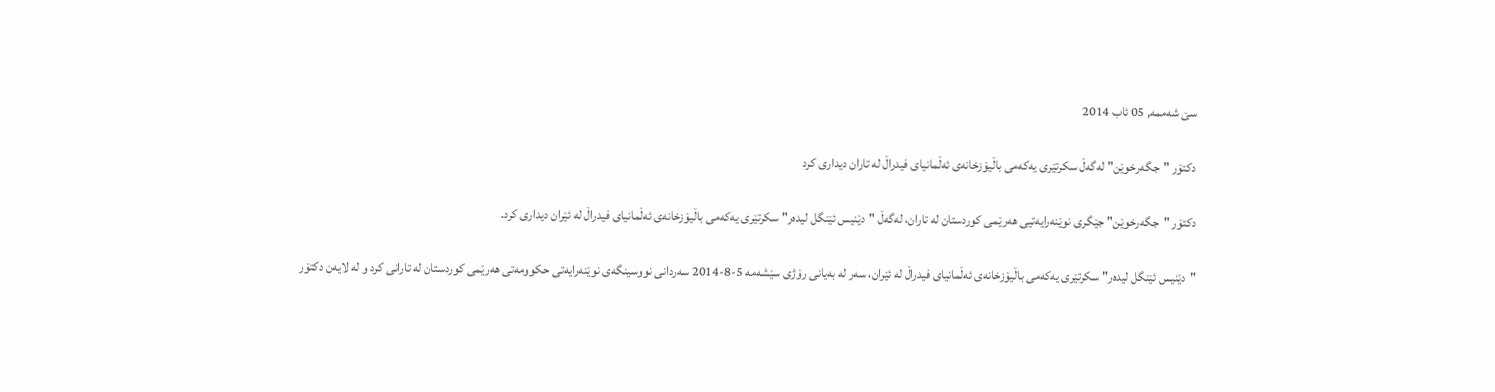سێ شەممە, 05 ئاب 2014

دکتۆر "جگەرخوێن" لەگەڵ سکرتێرى یەکەمى باڵیۆزخانەى ئەڵمانیای فیدراڵ لە تاران دیداری کرد

دکتۆر "جگەرخوێن" جێگرى نوێنەرایەتیی هەرێمى کوردستان لە تاران، لەگەڵ "دێنیس ئێنگل لیدەر" سکرتێرى یەکەمى باڵیۆزخانەى ئەڵمانیای فیدراڵ لە ئێران دیداری کرد.

"دێنیس ئێنگل لیدەر" سکرتێرى یەکەمى باڵیۆزخانەى ئەڵمانیای فیدراڵ لە ئێران، سەر لە بەیانى رۆژی سێشەمە 5-8-2014 سەردانى نووسینگەى نوێنەرایەتى حکوومەتى هەرێمى کوردستان لە تارانی کرد و لە لایەن دکتۆر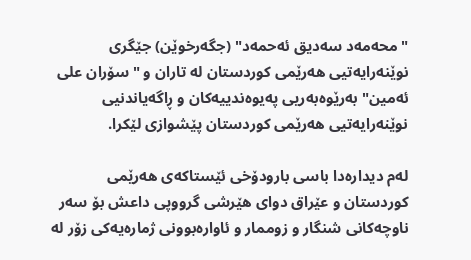"محەمەد سەدیق ئەحمەد" (جگەرخوێن) جێگرى نوێنەرایەتیی هەرێمى کوردستان لە تاران و "سۆران علی ئەمین" بەرێوەبەریی پەیوەندییەکان و ڕاگەیاندنیی نوێنەرایەتیی هەرێمى کوردستان پێشوازى لێکرا.

لەم دیدارەدا باسی بارودۆخى ئێستاکەى هەرێمى کوردستان و عێراق دواى هێرشى گرووپی داعش بۆ سەر ناوچەکانى شنگار و زوممار و ئاوارەبوونى ژمارەیەکى زۆر لە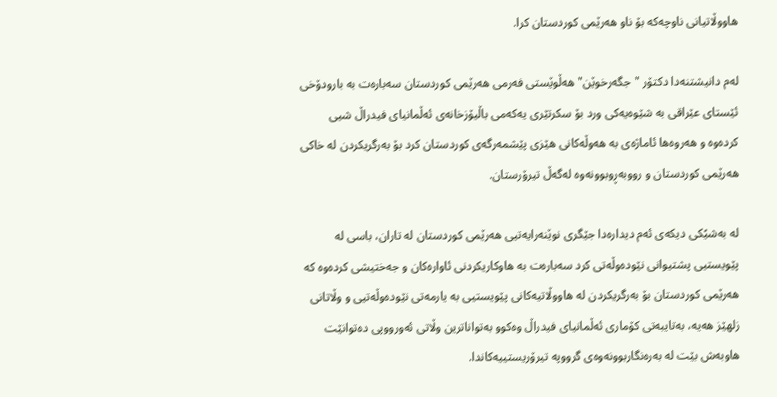هاووڵاتیانى ناوچەکە بۆ ناو هەرێمى کوردستان کرا.

لەم دانیشتنەدا دکتۆر "جگەرخوێن" هەڵوێستى فەرمی هەرێمى کوردستان سەبارەت بە بارودۆخی ئێستای عێراقی بە شێوەیەکى ورد بۆ سکرتێرى یەکەمى باڵیۆزخانەى ئەڵمانیای فیدراڵ شیی کردەوە و هەروەها ئاماژەی بە هەوڵەکانى هێزى پێشمەرگەى کوردستان کرد بۆ بەرگریکردن لە خاکى هەرێمى کوردستان و رووبەڕوبوونەوە لەگەڵ تیرۆرستان.

لە بەشیًکی دیکەی ئەم دیدارەدا جێگرى نوێنەرایەتیی هەرێمى کوردستان لە تاران، باسی لە پێویستیی پشتیوانى نێودەوڵەتى کرد سەبارەت بە هاوکاریکردنى ئاوارەکان و جەختیشی کردەوە کە هەرێمى کوردستان بۆ بەرگریکردن لە هاووڵاتیەکانى پێویستیی بە یارمەتی نێودەوڵەتیی و وڵاتانی زلهێز هەیە، بەتایبەتی کۆمارى ئەڵمانیاى فیدراڵ وەکوو بەتواناترین وڵاتى ئەورووپى دەتوانێت هاوبەش بێت لە بەرەنگاربوونەوەی گرووپە تیرۆریستییەکاندا.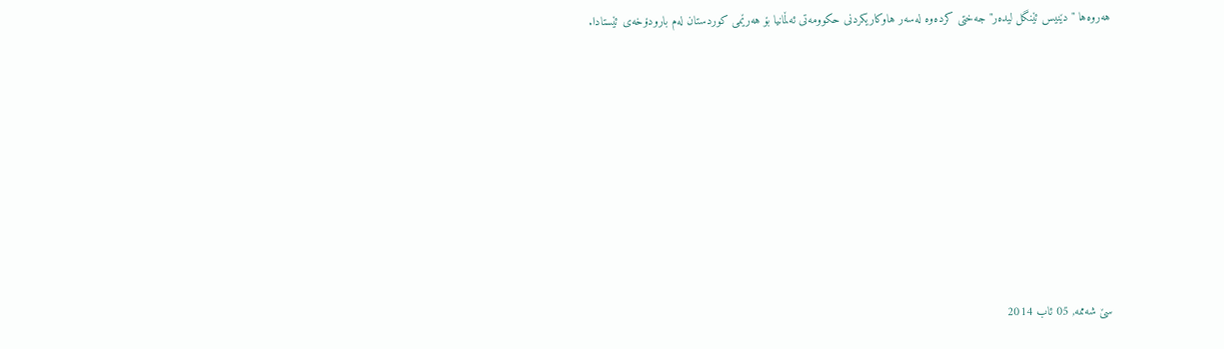هەروەها "دێنیس ئێنگل لیدەر" جەختى کردەوە لەسەر هاوکاریکردنى حکوومەتى ئەڵمانیا بۆ هەرێمى کوردستان لەم بارودۆخەی ئێستادا.









سێ شەممە, 05 ئاب 2014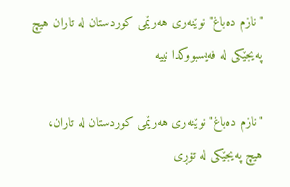"نازم دەباغ" نوێنەری هەرێمی کوردستان لە تاران هیچ پەیجێکی لە فەیسبووکدا نییە

"نازم دەباغ" نوێنەری هەرێمی کوردستان لە تاران، هیچ پەیجێکی لە تۆڕی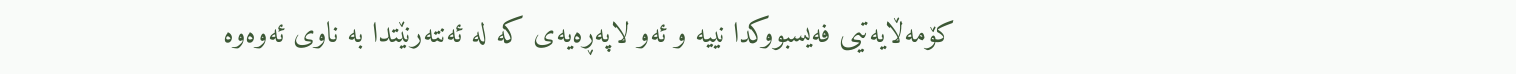کۆمەڵایەتیی فەیسبووکدا نییە و ئەو لاپەڕەیەی کە لە ئەنتەرنێتدا بە ناوی ئەوەوە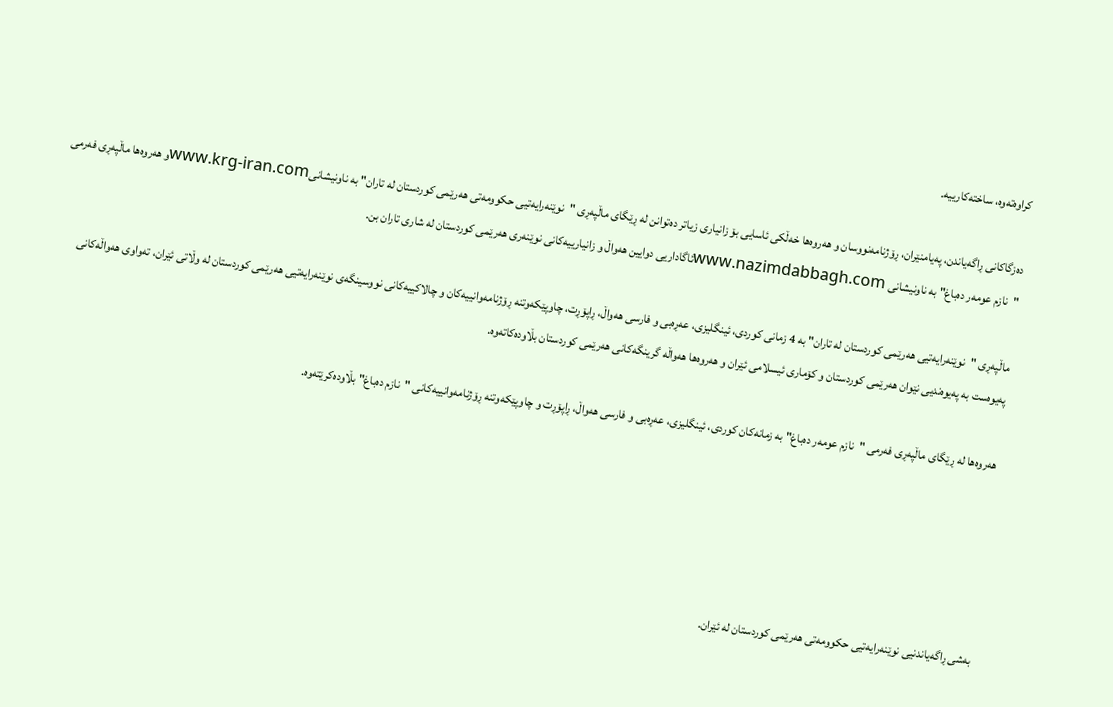کراوەتەوە، ساختەکارییە.

دەزگاکانی ڕاگەیاندن، پەیامنێران، ڕۆژنامەنووسان و هەروەها خەڵکی ئاسایی بۆ زانیاری زیاتر دەتوانن لە ڕێگای ماڵپەڕی "نوێنەرایەتیی حکوومەتی هەرێمی کوردستان لە تاران" بە ناونیشانیwww.krg-iran.comو هەروەها ماڵپەڕی فەرمی "نازم عومەر دەباغ" بە ناونیشانی www.nazimdabbagh.comئاگاداریی دوایین هەواڵ و زانیارییەکانی نوێنەری هەرێمی کوردستان لە شاری تاران بن.

ماڵپەڕی "نوێنەرایەتیی هەرێمی کوردستان لە تاران" بە 4 زمانی کوردی، ئینگلیزی، عەڕەبی و فارسی هەواڵ، ڕاپۆڕت، چاوپێکەوتنە ڕۆژنامەوانییەکان و چالاکییەکانی نووسینگەی نوێنەرایەتیی هەرێمی کوردستان لە وڵاتی ئێران، تەواوی هەواڵەکانی پەیوەست بە پەیوەندیی نێوان هەرێمی کوردستان و کۆماری ئیسلامی ئێران و هەروەها هەواڵە گرینگەکانی هەرێمی کوردستان بڵاودەکاتەوە.

هەروەها لە ڕێگای ماڵپەڕی فەرمی "نازم عومەر دەباغ" بە زمانەکان کوردی، ئینگلیزی، عەڕەبی و فارسی هەواڵ، ڕاپۆڕت و چاوپێکەوتنە ڕۆژنامەوانییەکانی "نازم دەباغ" بڵاودەکرێتەوە.





بەشی ڕاگەیاندنیی نوێنەرایەتیی حکوومەتی هەرێمی کوردستان لە ئێران.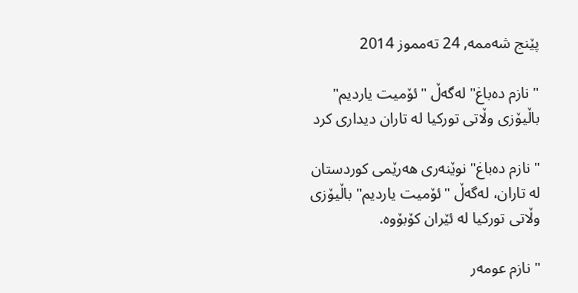پێنج شەممە, 24 تەمموز 2014

"نازم دەباغ" لەگەڵ "ئۆمیت یاردیم" باڵیۆزى وڵاتی تورکیا لە تاران دیداری کرد

"نازم دەباغ" نوێنەرى هەرێمى کوردستان لە تاران، لەگەڵ "ئۆمیت یاردیم" باڵیۆزى وڵاتی تورکیا لە ئێران کۆبۆوە.

"نازم عومەر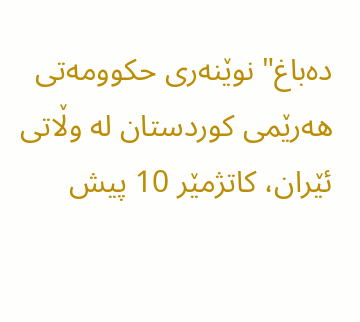دەباغ" نوێنەرى حکوومەتى هەرێمى کوردستان لە وڵاتی ئێران، کاتژمێر 10 پیش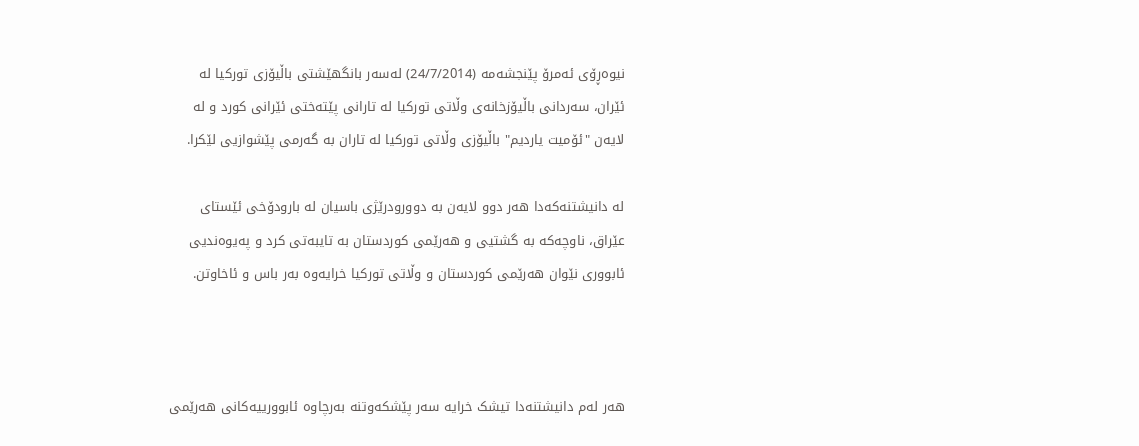نیوەڕۆی ئەمرۆ پێنجشەمە (24/7/2014) لەسەر بانگهێشتی باڵیۆزى تورکیا لە ئێران، سەردانی باڵیۆزخانەی وڵاتی تورکیا لە تارانی پێتەختی ئێرانی کورد و لە لایەن "ئۆمیت یاردیم" باڵیۆزى وڵاتی تورکیا لە تاران بە گەرمی پێشوازیی لێکرا.

لە دانیشتنەکەدا هەر دوو لایەن بە دوورودرێژی باسیان لە بارودۆخى ئێستاى عێراق، ناوچەکە بە گشتیی و هەرێمی کوردستان بە تایبەتی کرد و پەیوەندیی ئابووری نێوان هەرێمی کوردستان و وڵاتی تورکیا خرایەوە بەر باس و ئاخاوتن.



هەر لەم دانیشتنەدا تیشک خرایە سەر پێشکەوتنە بەرچاوە ئابوورییەکانی هەرێمی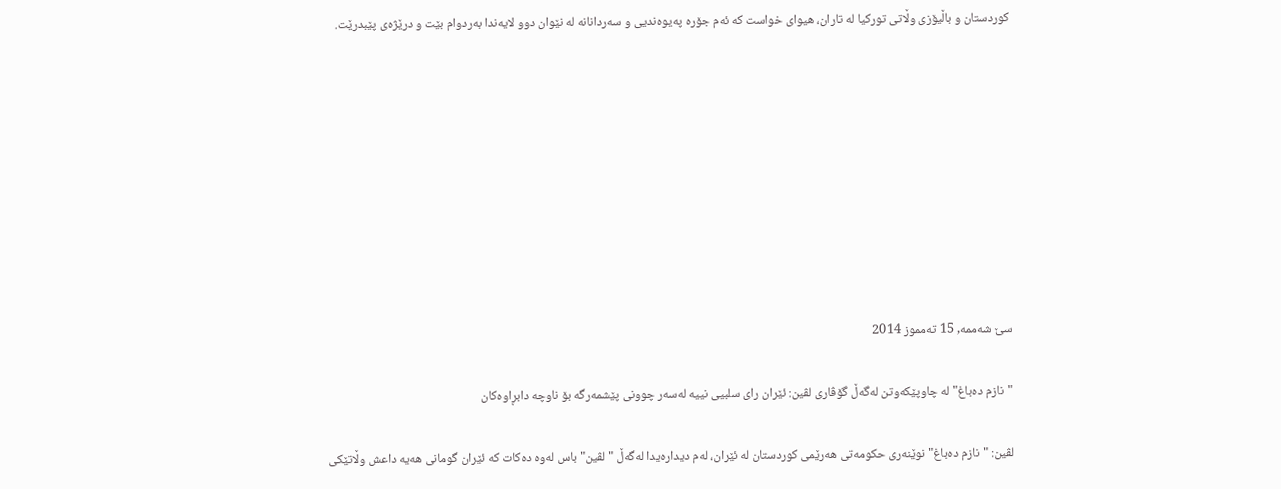کوردستان و باڵیۆزى وڵاتی تورکیا لە تاران، هیوای خواست کە ئەم جۆرە پەیوەندیی و سەردانانە لە نێوان دوو لایەندا بەردوام بێت و درێژەی پێبدرێت.









سێ شەممە, 15 تەمموز 2014

"نازم دەباغ" له چاوپێکەوتن لەگەڵ گۆڤاری لڤین: ئێران رای سلبیی نییە لەسەر چوونی پێشمەرگە بۆ ناوچە دابڕاوەکان

لڤین: "نازم دەباغ" نوێنەری حکومەتی هەرێمی کوردستان لە ئێران، لەم دیدارەیدا لەگەڵ "لڤین" باس لەوە دەکات کە ئێران گومانی هەیە داعش وڵاتێکی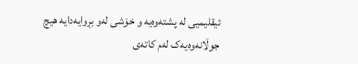ئیقلیمیی لە پشتەوەیە و خۆشی لەو بڕوایەدایە هیچ جوڵانەوەیەک لەم کاتەی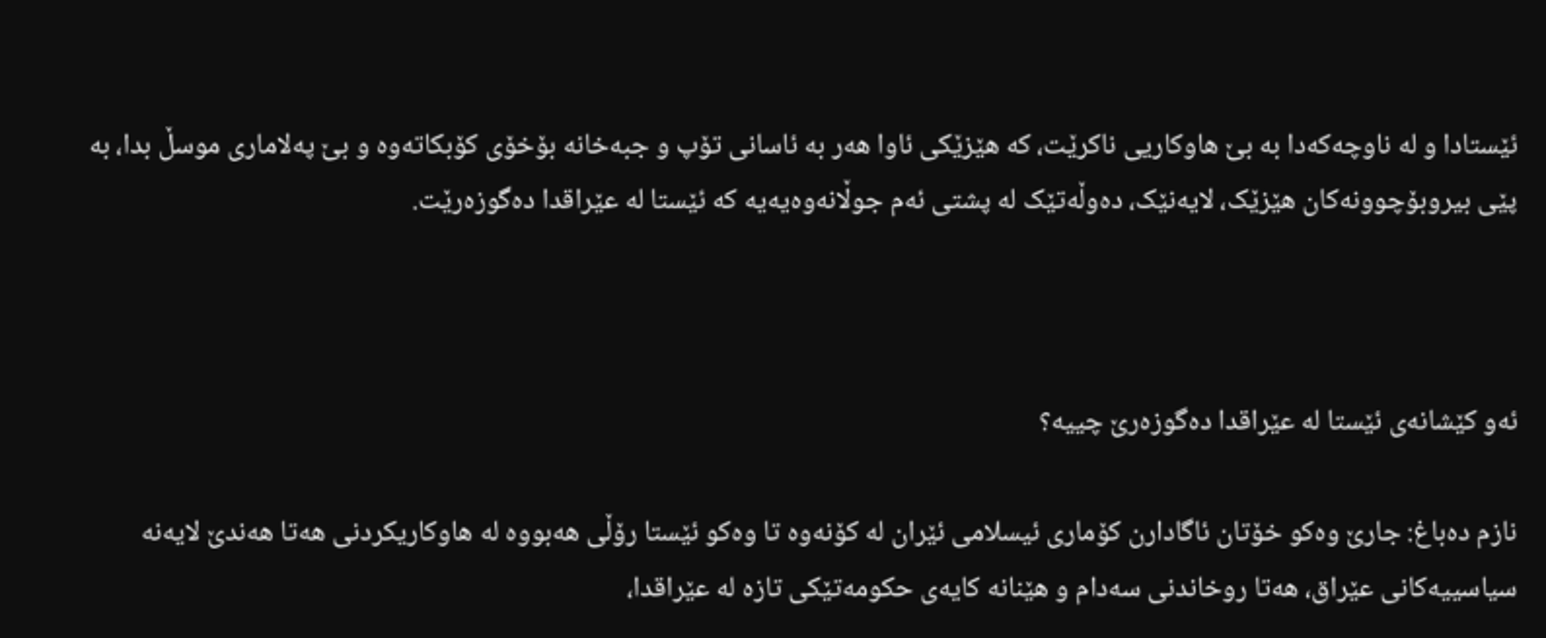ئێستادا و لە ناوچەکەدا بە بێ هاوکاریی ناکرێت، کە هێزێکی ئاوا هەر بە ئاسانی تۆپ و جبەخانە بۆخۆی کۆبکاتەوە و بێ پەلاماری موسڵ بدا، بە پێی بیروبۆچوونەکان هێزێک، لایەنێک، دەوڵەتێک لە پشتی ئەم جوڵانەوەیەیە کە ئێستا لە عێراقدا دەگوزەرێت.



ئەو کێشانەی ئێستا لە عێراقدا دەگوزەرێ چییە؟

نازم دەباغ: جارێ وەکو خۆتان ئاگادارن کۆماری ئیسلامی ئێران لە کۆنەوە تا وەکو ئێستا رۆڵی هەبووە لە هاوکاریکردنی هەتا هەندێ لایەنە سیاسییەکانی عێراق، هەتا روخاندنی سەدام و هێنانە کایەی حکومەتێکی تازە لە عێراقدا،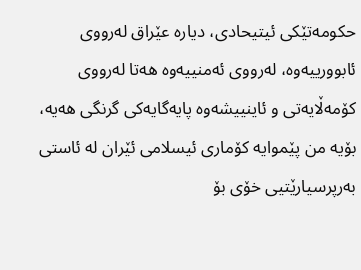حکومەتێکی ئیتیحادی، دیارە عێراق لەرووی ئابوورییەوە، لەرووی ئەمنییەوە هەتا لەرووی کۆمەڵایەتی و ئاینییشەوە پایەگایەکی گرنگی هەیە، بۆیە من پێموایە کۆماری ئیسلامی ئێران لە ئاستی بەرپرسیارێتیی خۆی بۆ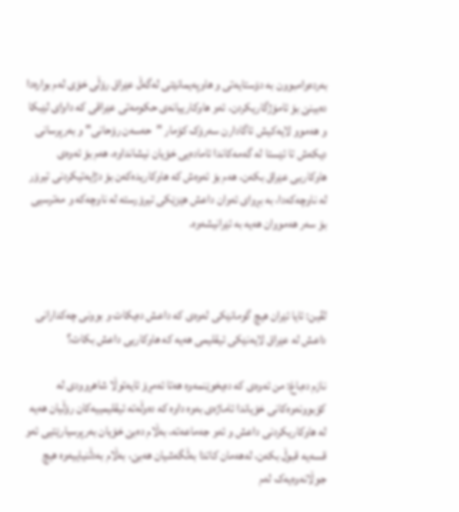بەردەوامبوون بە دۆستایەتی و هاوپەیمانێتی لەگەڵ عێراق رۆڵی خۆی لەم بوارەدا دەبینێ بۆ ئامۆژگاریکردن، ئەو هاوکارییانەی حکومەتی عێراقی کە داوای لێبکا و هەموو لایەکیش ئاگادارن سەرۆک کۆمار "حەسەن رۆحانی" و بەرپرسانی دیکەش تا ئێستا لە گەمەکاندا ئامادەیی خۆیان نیشانداوە، هەم بۆ ئەوەی هاوکاریی عێراق بکەن، هەم بۆ ئەوەش کە هاوکاریدەکەن بۆ دژایەتیکردنی تیرۆر لە ناوچەکەدا، بە بڕوای ئەوان داعش هێزێکی تیرۆرستە لە ناوچەکە و مەترسیی بۆ سەر هەمووان هەیە بە ئێرانیشەوە.



لڤین: ئایا ئێران هیچ گومانێکی لەوەی کە داعش دەیکات و بوونی چەکدارانی داعش لە عێراق لایەنێکی ئیقلیمی هەیە کە هاوکاریی داعش بکات؟

نازم دەباغ: من ئەوەی کە دەیخوێنمەوە هەتا ئەمڕۆ ئایەتوڵا شاهروودی لە کۆبوونەوەکانی خۆیاندا ئاماژەی بەوە داوە کە دەوڵەتە ئیقلیمییەکان رۆڵیان هەیە لە هاوکاریکردنی داعش و ئەو جەماعەتە، بەڵام دەبێ خۆیان بەرپرسیارێتیی ئەو قسەیە قبوڵ بکەن، لەهەمان کاتدا بەڵگەشیان هەبێ، بەڵام بەدڵنیاییەوە هیچ جوڵانەوەیەک لەم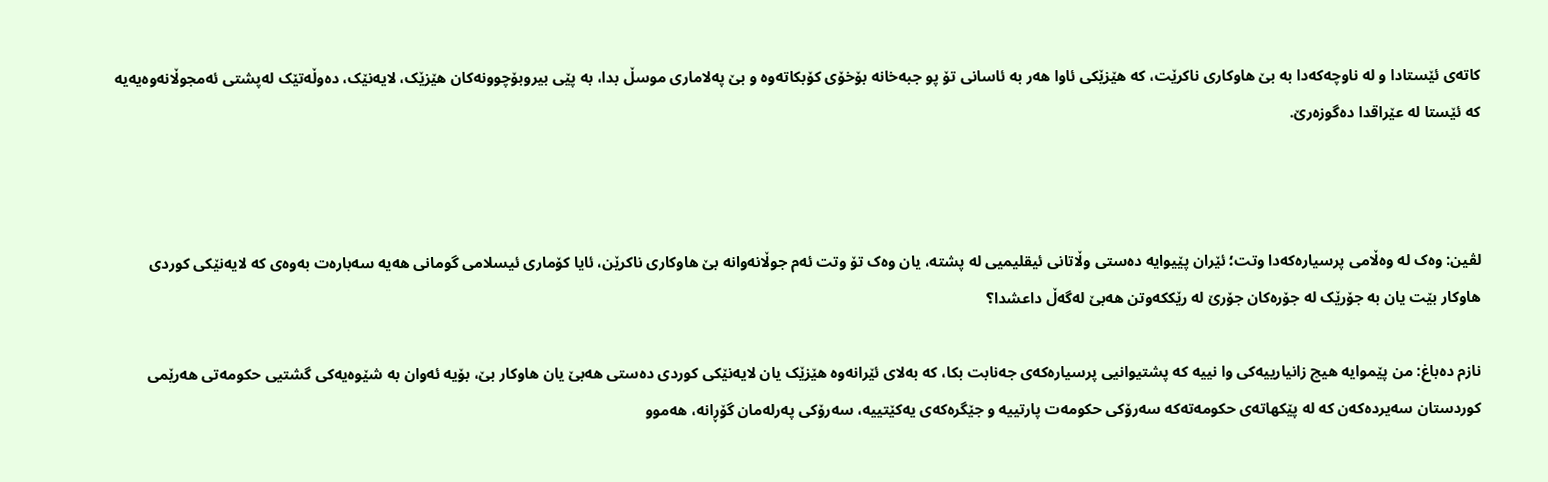کاتەی ئێستادا و لە ناوچەکەدا بە بێ هاوکاری ناکرێت، کە هێزێکی ئاوا هەر بە ئاسانی تۆ پو جبەخانە بۆخۆی کۆبکاتەوە و بێ پەلاماری موسڵ بدا، بە پێی بیروبۆچوونەکان هێزێک، لایەنێک، دەوڵەتێک لەپشتی ئەمجوڵانەوەیەیە کە ئێستا لە عێراقدا دەگوزەرێ.



لڤین: وەک لە وەڵامی پرسیارەکەدا وتت؛ ئێران پێیوایە دەستی وڵاتانی ئیقلیمیی لە پشتە، یان وەک تۆ وتت ئەم جوڵانەوانە بێ هاوکاری ناکرێن، ئایا کۆماری ئیسلامی گومانی هەیە سەبارەت بەوەی کە لایەنێکی کوردی هاوکار بێت یان بە جۆرێک لە جۆرەکان جۆرێ لە رێککەوتن هەبێ لەگەڵ داعشدا؟

نازم دەباغ: من پێموایە هیچ زانیارییەکی وا نییە کە پشتیوانیی پرسیارەکەی جەنابت بکا، کە بەلای ئێرانەوە هێزێک یان لایەنێکی کوردی دەستی هەبێ یان هاوکار بێ، بۆیە ئەوان بە شێوەیەکی گشتیی حکومەتی هەرێمی کوردستان سەیردەکەن کە لە پێکهاتەی حکومەتەکە سەرۆکی حکومەت پارتییە و جێگرەکەی یەکێتییە، سەرۆکی پەرلەمان گۆڕانە، هەموو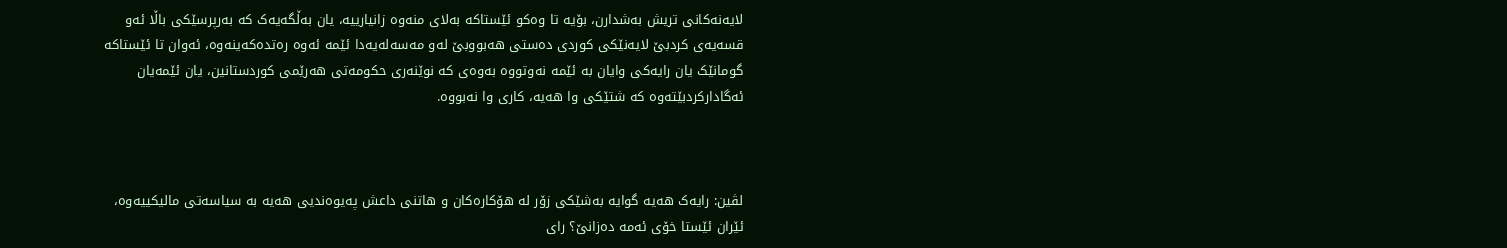لایەنەکانی تریش بەشدارن، بۆیە تا وەکو ئێستاکە بەلای منەوە زانیارییە، یان بەڵگەیەک کە بەرپرسێکی باڵا ئەو قسەیەی کردبێ لایەنێکی کوردی دەستی هەبووبێ لەو مەسەلەیەدا ئێمە ئەوە رەتدەکەینەوە، ئەوان تا ئێستاکە گومانێک یان رایەکی وایان بە ئێمە نەوتووە بەوەی کە نوێنەری حکومەتی هەرێمی کوردستانین، یان ئێمەیان ئەگادارکردبێتەوە کە شتێکی وا هەیە، کاری وا نەبووە.



لڤین: رایەک هەیە گوایە بەشێکی زۆر لە هۆکارەکان و هاتنی داعش پەیوەندیی هەیە بە سیاسەتی مالیکییەوە، ئێران ئێستا خۆی ئەمە دەزانێ؟ رای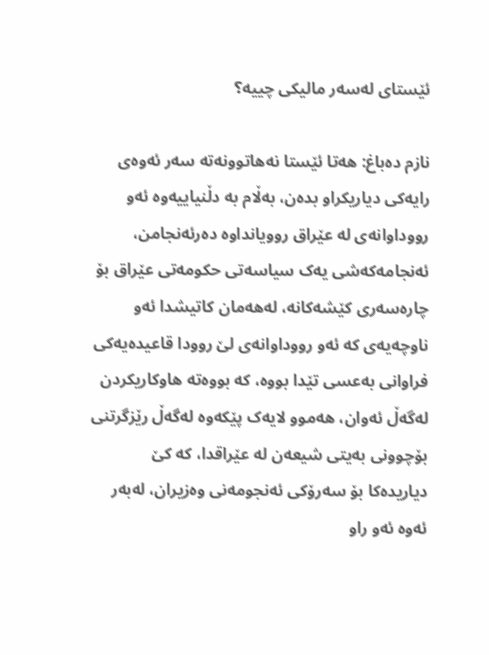ئێستای لەسەر مالیکی چییە؟

نازم دەباغ: هەتا ئێستا نەهاتوونەتە سەر ئەوەی رایەکی دیاریکراو بدەن، بەڵام بە دڵنیاییەوە ئەو رووداوانەی لە عێراق روویانداوە دەرئەنجامن، ئەنجامەکەشی یەک سیاسەتی حکومەتی عێراق بۆ چارەسەری کێشەکانە، لەهەمان کاتیشدا ئەو ناوچەیەی کە ئەو رووداوانەی لێ روودا قاعیدەیەکی فراوانی بەعسی تێدا بووە، کە بووەتە هاوکاریکردن لەگەڵ ئەوان، هەموو لایەک پێکەوە لەگەڵ رێزگرتنی بۆچوونی بەیتی شیعەن لە عێراقدا، کە کێ دیاریدەکا بۆ سەرۆکی ئەنجومەنی وەزیران، لەبەر ئەوە ئەو راو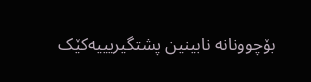بۆچوونانە نابینین پشتگیریییەکێک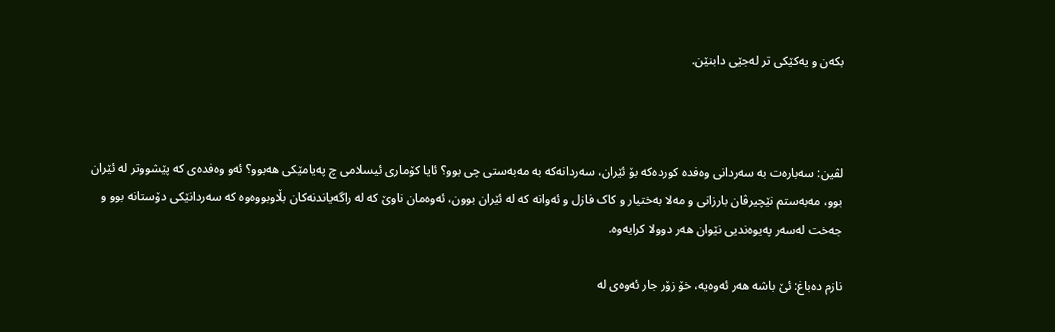بکەن و یەکێکی تر لەجێی دابنێن.



لڤین: سەبارەت بە سەردانی وەفدە کوردەکە بۆ ئێران، سەردانەکە بە مەبەستی چی بوو؟ ئایا کۆماری ئیسلامی چ پەیامێکی هەبوو؟ ئەو وەفدەی کە پێشووتر لە ئێران بوو، مەبەستم نێچیرڤان بارزانی و مەلا بەختیار و کاک فازل و ئەوانە کە لە ئێران بوون، ئەوەمان ناوێ کە لە راگەیاندنەکان بڵاوبووەوە کە سەردانێکی دۆستانە بوو و جەخت لەسەر پەیوەندیی نێوان هەر دوولا کرایەوە.

نازم دەباغ: ئێ باشە هەر ئەوەیە، خۆ زۆر جار ئەوەی لە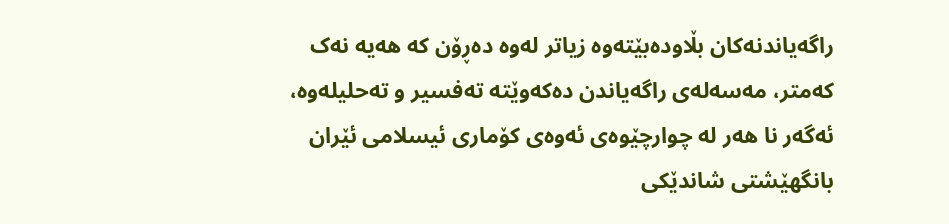راگەیاندنەکان بڵاودەبێتەوە زیاتر لەوە دەڕۆن کە هەیە نەک کەمتر، مەسەلەی راگەیاندن دەکەوێتە تەفسیر و تەحلیلەوە، ئەگەر نا هەر لە چوارچێوەی ئەوەی کۆماری ئیسلامی ئێران بانگهێشتی شاندێکی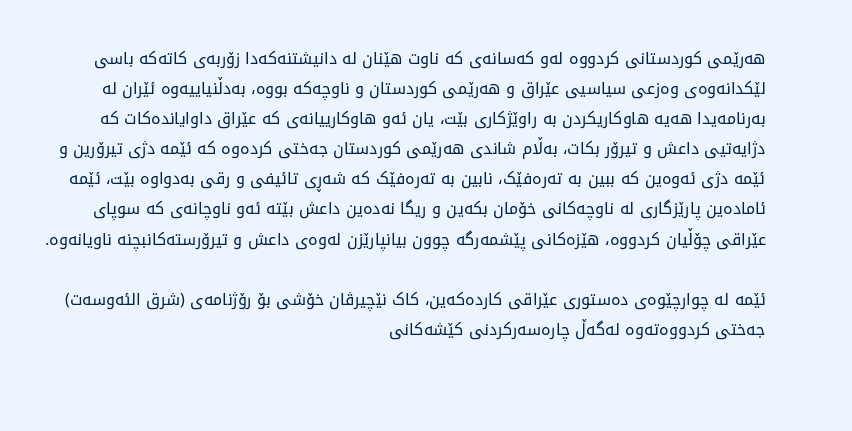هەرێمی کوردستانی کردووە لەو کەسانەی کە ناوت هێنان لە دانیشتنەکەدا زۆربەی کاتەکە باسی لێکدانەوەی وەزعی سیاسیی عێراق و هەرێمی کوردستان و ناوچەکە بووە، بەدڵنیاییەوە ئێران لە بەرنامەیدا هەیە هاوکاریکردن بە راوێژکاری بێت، یان ئەو هاوکارییانەی کە عێراق داوایاندەکات کە دژایەتیی داعش و تیرۆر بکات، بەڵام شاندی هەرێمی کوردستان جەختی کردەوە کە ئێمە دژی تیرۆرین و ئێمە دژی ئەوەین کە ببین بە تەرەفێک، نابین بە تەرەفێک کە شەڕی تائیفی و رقی بەدواوە بێت، ئێمە ئامادەین پارێزگاری لە ناوچەکانی خۆمان بکەین و ریگا نەدەین داعش بێتە ئەو ناوچانەی کە سوپای عێراقی چۆڵیان کردووە، هێزەکانی پێشمەرگە چوون بیانپارێزن لەوەی داعش و تیرۆرستەکانبچنە ناویانەوە.

ئێمە لە چوارچێوەی دەستوری عێراقی کاردەکەین، کاک نێچیرڤان خۆشی بۆ رۆژنامەی (شرق الئەوسەت) جەختی کردووەتەوە لەگەڵ چارەسەرکردنی کێشەکانی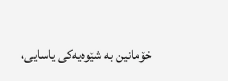خۆمانین بە شێوەیەکی یاسایی،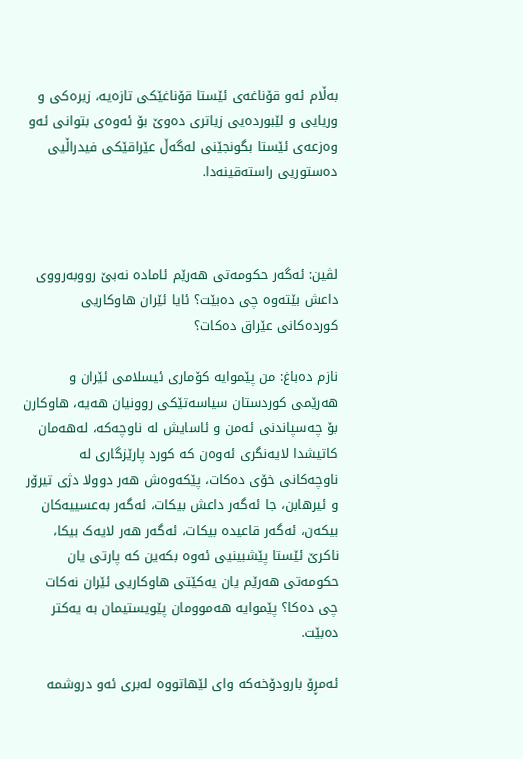بەڵام ئەو قۆناغەی ئێستا قۆناغێکی تازەیە، زیرەکی و وریایی و لێبوردەیی زیاتری دەوێ بۆ ئەوەی بتوانی ئەو وەزعەی ئێستا بگونجێنی لەگەڵ عێراقێکی فیدراڵیی دەستوریی راستەقینەدا.



لڤین: ئەگەر حکومەتی هەرێم ئامادە نەبێ رووبەرووی داعش بێتەوە چی دەبێت؟ ئایا ئێران هاوکاریی کوردەکانی عێراق دەکات؟

نازم دەباغ: من پێموایە کۆماری ئیسلامی ئێران و هەرێمی کوردستان سیاسەتێکی روونیان هەیە، هاوکارن بۆ چەسپاندنی ئەمن و ئاسایش لە ناوچەکە، لەهەمان کاتیشدا لایەنگری ئەوەن کە کورد پارێزگاری لە ناوچەکانی خۆی دەکات، پێکەوەش هەر دوولا دژی تیرۆر و ئیرهابن، جا ئەگەر داعش بیکات، ئەگەر بەعسییەکان بیکەن، ئەگەر قاعیدە بیکات، ئەگەر هەر لایەک بیکا، ناکرێ ئێستا پێشبینیی ئەوە بکەین کە پارتی یان حکومەتی هەرێم یان یەکێتی هاوکاریی ئێران نەکات چی دەکا؟ پێموایە هەموومان پێویستیمان بە یەکتر دەبێت.

ئەمڕۆ بارودۆخەکە وای لێهاتووە لەبری ئەو دروشمە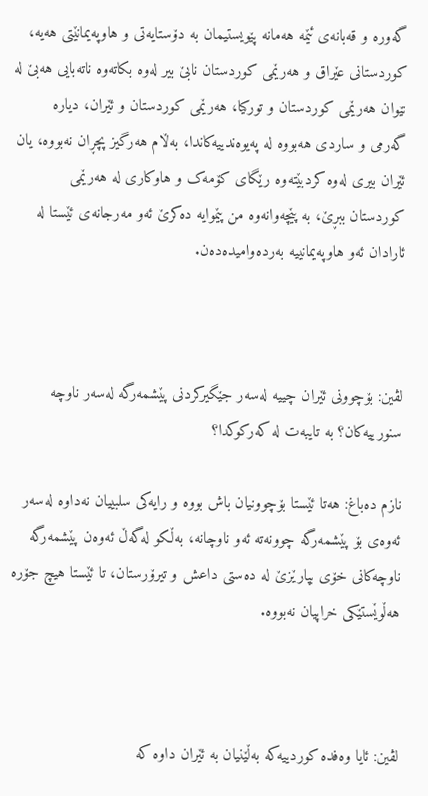گەورە و قەبانەی ئێمە هەمانە پێویستیمان بە دۆستایەتی و هاوپەیمانێتی هەیە، کوردستانی عێراق و هەرێمی کوردستان نابێ بیر لەوە بکاتەوە ناتەبایی هەبێ لە نێوان هەرێمی کوردستان و تورکیا، هەرێمی کوردستان و ئێران، دیارە گەرمی و ساردی هەبووە لە پەیوەندییەکاندا، بەڵام هەرگیز پچڕان نەبووە، یان ئێران بیری لەوە کردبێتەوە رێگای کۆمەک و هاوکاری لە هەرێمی کوردستان ببڕێ، بە پێچەوانەوە من پێموایە دەکرێ ئەو مەرجانەی ئێستا لە ئارادان ئەو هاوپەیمانییە بەردەوامیدەدەن.



لڤین: بۆچوونی ئێران چییە لەسەر جێگیرکردنی پێشمەرگە لەسەر ناوچە سنورییەکان؟ بە تایبەت لە کەرکوکدا؟

نازم دەباغ: هەتا ئێستا بۆچوونیان باش بووە و رایەکی سلبییان نەداوە لەسەر ئەوەی بۆ پێشمەرگە چوونەتە ئەو ناوچانە، بەڵکو لەگەڵ ئەوەن پێشمەرگە ناوچەکانی خۆی بپارێزێ لە دەستی داعش و تیرۆرستان، تا ئێستا هیچ جۆرە هەڵوێستێکی خراپیان نەبووە.



لڤین: ئایا وەفدە کوردییەکە بەڵێنیان بە ئێران داوە کە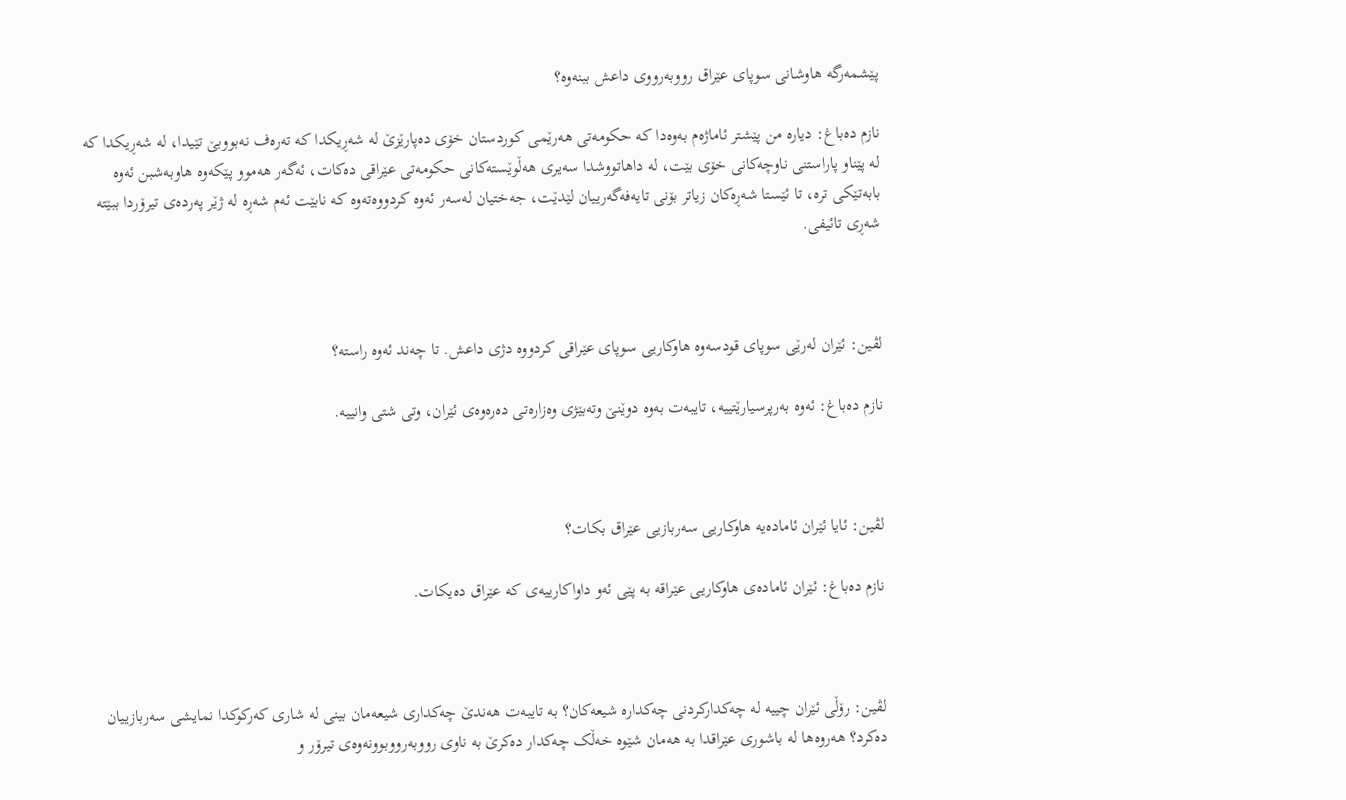پێشمەرگە هاوشانی سوپای عێراق رووبەرووی داعش ببنەوە؟

نازم دەباغ: دیارە من پێشتر ئاماژەم بەوەدا کە حکومەتی هەرێمی کوردستان خۆی دەپارێزێ لە شەڕیکدا کە تەرەف نەبووبێ تێیدا، لە شەڕیکدا کە لە پێناو پاراستنی ناوچەکانی خۆی بێت، لە داهاتووشدا سەیری هەڵوێستەکانی حکومەتی عێراقی دەکات، ئەگەر هەموو پێکەوە هاوبەشبن ئەوە بابەتێکی ترە، تا ئێستا شەڕەکان زیاتر بۆنی تایەفەگەرییان لێدێت، جەختیان لەسەر ئەوە کردووەتەوە کە نابێت ئەم شەڕە لە ژێر پەردەی تیرۆردا ببێتە شەڕی تائیفی.



لڤین: ئێران لەرێی سوپای قودسەوە هاوکاریی سوپای عێراقی کردووە دژی داعش. تا چەند ئەوە راستە؟

نازم دەباغ: ئەوە بەرپرسیارێتییە، تایبەت بەوە دوێنێ وتەبێژی وەزارەتی دەرەوەی ئێران، وتی شتی وانییە.



لڤین: ئایا ئێران ئامادەیە هاوکاریی سەربازیی عێراق بکات؟

نازم دەباغ: ئێران ئامادەی هاوکاریی عێراقە بە پێی ئەو داواکارییەی کە عێراق دەیکات.



لڤین: رۆڵی ئێران چییە لە چەکدارکردنی چەکدارە شیعەکان؟ بە تایبەت هەندێ چەکداری شیعەمان بینی لە شاری کەرکوکدا نمایشی سەربازییان دەکرد؟ هەروەها لە باشوری عێراقدا بە هەمان شێوە خەڵک چەکدار دەکرێ بە ناوی رووبەرووبوونەوەی تیرۆر و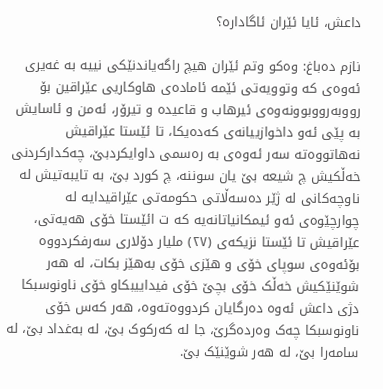داعش، ئایا ئێران ئاگادارە؟

نازم دەباغ: وەکو وتم ئێران هیچ راگەیاندنێکی نییە بە غەیری ئەوەی کە وتوویەتی ئێمە ئامادەی هاوکاریی عێراقین بۆ رووبەرووبوونەوەی ئیرهاب و قاعیدە و تیرۆر، ئەمن و ئاسایش بە پێی ئەو داخوازییانەی کەدەیکا، تا ئێستا عێراقیش نەهاتووەتە سەر ئەوەی بە رەسمی داوایکردبێ، چەکدارکردنی خەڵکیش چ شیعە بێ یان سوننە، چ کورد بێ، بە تایبەتیش لە ناوچەکانی لە ژێر دەسەڵاتی حکومەتی عێراقیدایە لە چوارچێوەی ئەو ئیمکانیاتانەیە کە ت ائێستا خۆی هەیەتی، عێراقیش تا ئێستا نزیکەی (٢٧) ملیار دۆلاری سەرفکردووە بۆئەوەی سوپای خۆی و هێزی خۆی بەهێز بکات، لە هەر شوێنێکیش خەڵک خۆی بچێ خۆی فیداییبکاو خۆی ناونوسبکا دژی داعش ئەوە دەرگایان کردووەتەوە، هەر کەس خۆی ناونوسبکا چەک وەردەگرێ، جا لە کەرکوک بێ، لە بەغداد بێ، لە سامەرا بێ، لە هەر شوێنێک بێ.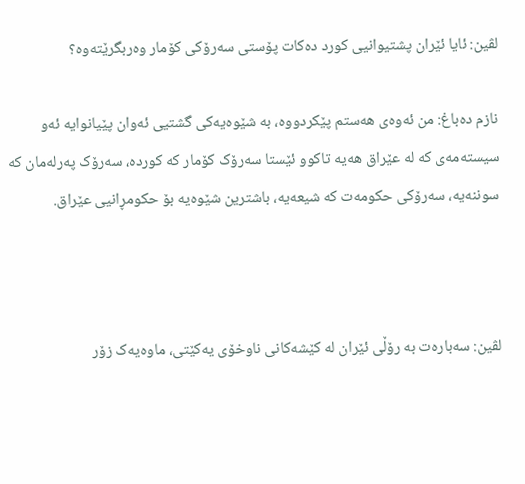لڤین: ئایا ئێران پشتیوانیی کورد دەکات پۆستی سەرۆکی کۆمار وەربگرێتەوە؟

نازم دەباغ: من ئەوەی هەستم پێکردووە، بە شێوەیەکی گشتیی ئەوان پێیانوایە ئەو سیستەمەی کە لە عێراق هەیە تاکوو ئێستا سەرۆک کۆمار کە کوردە، سەرۆک پەرلەمان کە سوننەیە، سەرۆکی حکومەت کە شیعەیە، باشترین شێوەیە بۆ حکومڕانیی عێراق.



لڤین: سەبارەت بە رۆڵی ئێران لە کێشەکانی ناوخۆی یەکێتی، ماوەیەک زۆر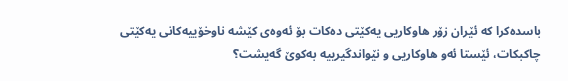باسدەکرا کە ئێران زۆر هاوکاریی یەکێتی دەکات بۆ ئەوەی کێشە ناوخۆییەکانی یەکێتی چاکبکات، ئێستا ئەو هاوکاریی و نێواندگیرییە بەکوێ گەیشت؟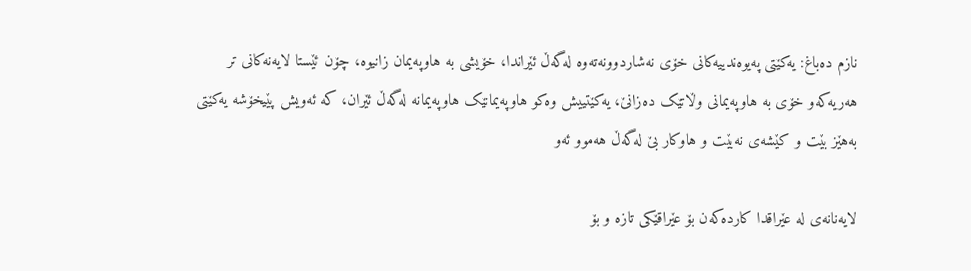نازم دەباغ: یەکێتی پەیوەندییەکانی خۆی نەشاردوونەتەوە لەگەڵ ئێراندا، خۆیشی بە هاوپەیمان زانیوە، چۆن ئێستا لایەنەکانی تر هەریەکەو خۆی بە هاوپەیمانی وڵاتێک دەزانێ، یەکێتییش وەکو هاوپەیمانێک هاوپەیمانە لەگەڵ ئێران، کە ئەویش پێیخۆشە یەکێتی بەهێز بێت و کێشەی نەبێت و هاوکار بێ لەگەڵ هەموو ئەو

لایەنانەی لە عێراقدا کاردەکەن بۆ عێراقێکی تازە و بۆ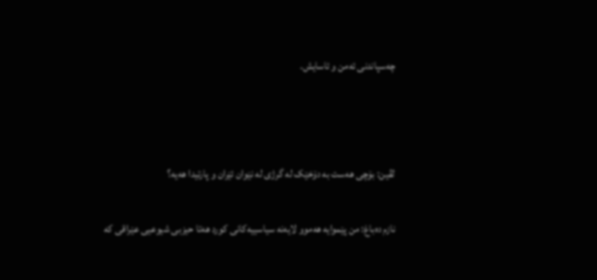چەسپاندنی ئەمن و ئاسایش.



لڤین: بۆچی هەست بە دۆخێک لە گرژی لە نێوان ئێران و پارتیدا هەیە؟

نازم دەباغ: من پێموایە هەموو لایەنە سیاسییەکانی کورد هەتا حیزبی شیوعیی عێراقی کە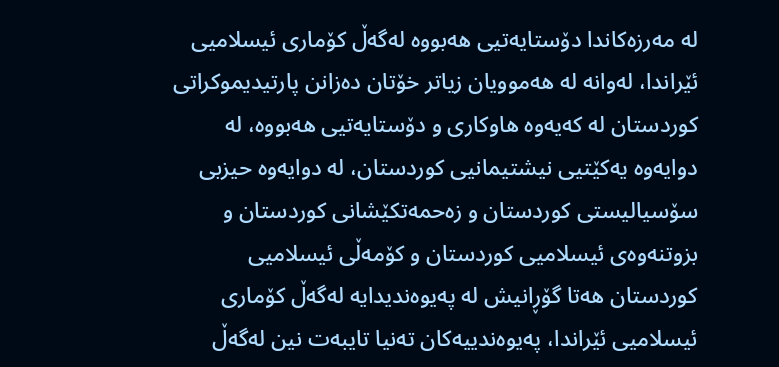لە مەرزەکاندا دۆستایەتیی هەبووە لەگەڵ کۆماری ئیسلامیی ئێراندا، لەوانە لە هەموویان زیاتر خۆتان دەزانن پارتیدیموکراتی کوردستان لە کەیەوە هاوکاری و دۆستایەتیی هەبووە، لە دوایەوە یەکێتیی نیشتیمانیی کوردستان، لە دوایەوە حیزبی سۆسیالیستی کوردستان و زەحمەتکێشانی کوردستان و بزوتنەوەی ئیسلامیی کوردستان و کۆمەڵی ئیسلامیی کوردستان هەتا گۆڕانیش لە پەیوەندیدایە لەگەڵ کۆماری ئیسلامیی ئێراندا، پەیوەندییەکان تەنیا تایبەت نین لەگەڵ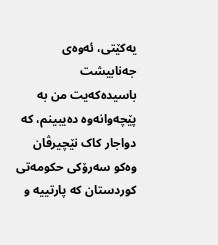یەکێتی، ئەوەی جەنابیشت باسیدەکەیت من بە پێچەوانەوە دەیبینم، کە دواجار کاک نێچیرڤان وەکو سەرۆکی حکومەتی کوردستان کە پارتییە و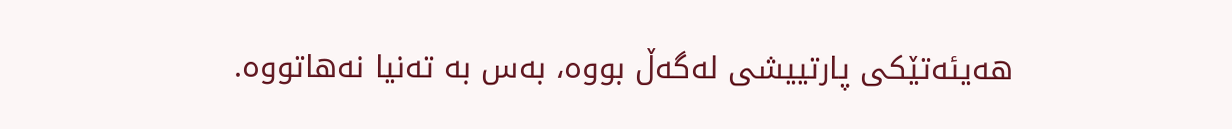هەیئەتێکی پارتییشی لەگەڵ بووە، بەس بە تەنیا نەهاتووە.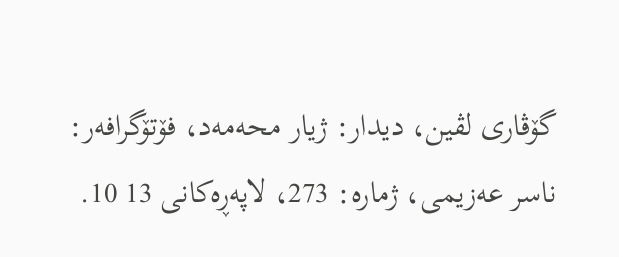گۆڤاری لڤین، دیدار: ژیار محەمەد، فۆتۆگرافەر: ناسر عەزیمی، ژمارە: 273، لاپەڕەکانی 13 10.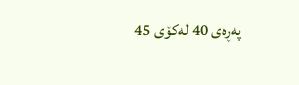پەڕەى 40 لەکۆى 45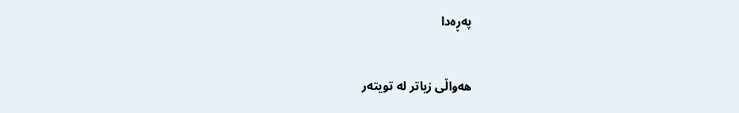پەڕەدا

هەواڵی زیاتر لە تویتەر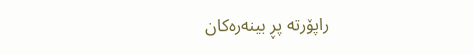راپۆرتە پڕ بینەرەکان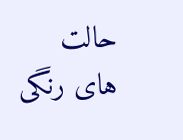حالت های رنگی